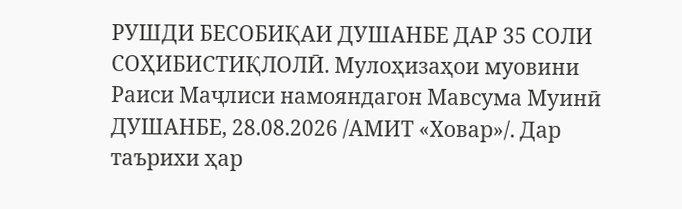РУШДИ БЕСОБИҚАИ ДУШАНБЕ ДАР 35 СОЛИ СОҲИБИСТИҚЛОЛӢ. Мулоҳизаҳои муовини Раиси Маҷлиси намояндагон Мавсума Муинӣ
ДУШАНБЕ, 28.08.2026 /АМИТ «Ховар»/. Дар таърихи ҳар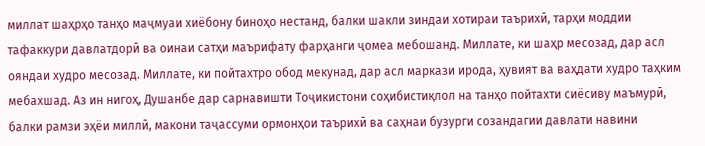миллат шаҳрҳо танҳо маҷмуаи хиёбону биноҳо нестанд, балки шакли зиндаи хотираи таърихӣ, тарҳи моддии тафаккури давлатдорӣ ва оинаи сатҳи маърифату фарҳанги ҷомеа мебошанд. Миллате, ки шаҳр месозад, дар асл ояндаи худро месозад. Миллате, ки пойтахтро обод мекунад, дар асл маркази ирода, ҳувият ва ваҳдати худро таҳким мебахшад. Аз ин нигоҳ, Душанбе дар сарнавишти Тоҷикистони соҳибистиқлол на танҳо пойтахти сиёсиву маъмурӣ, балки рамзи эҳёи миллӣ, макони таҷассуми ормонҳои таърихӣ ва саҳнаи бузурги созандагии давлати навини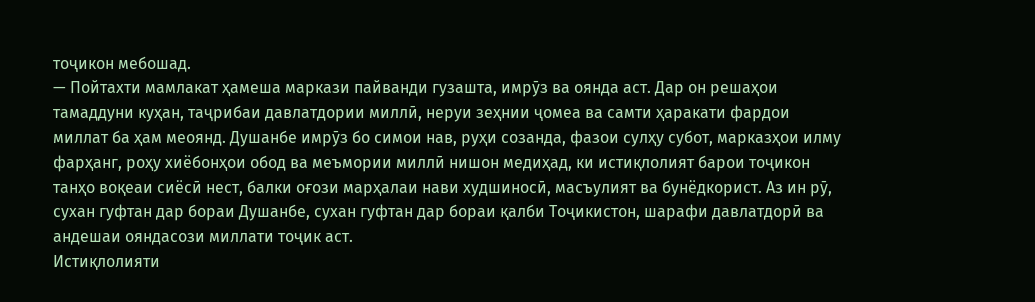тоҷикон мебошад.
— Пойтахти мамлакат ҳамеша маркази пайванди гузашта, имрӯз ва оянда аст. Дар он решаҳои тамаддуни куҳан, таҷрибаи давлатдории миллӣ, неруи зеҳнии ҷомеа ва самти ҳаракати фардои миллат ба ҳам меоянд. Душанбе имрӯз бо симои нав, руҳи созанда, фазои сулҳу субот, марказҳои илму фарҳанг, роҳу хиёбонҳои обод ва меъмории миллӣ нишон медиҳад, ки истиқлолият барои тоҷикон танҳо воқеаи сиёсӣ нест, балки оғози марҳалаи нави худшиносӣ, масъулият ва бунёдкорист. Аз ин рӯ, сухан гуфтан дар бораи Душанбе, сухан гуфтан дар бораи қалби Тоҷикистон, шарафи давлатдорӣ ва андешаи ояндасози миллати тоҷик аст.
Истиқлолияти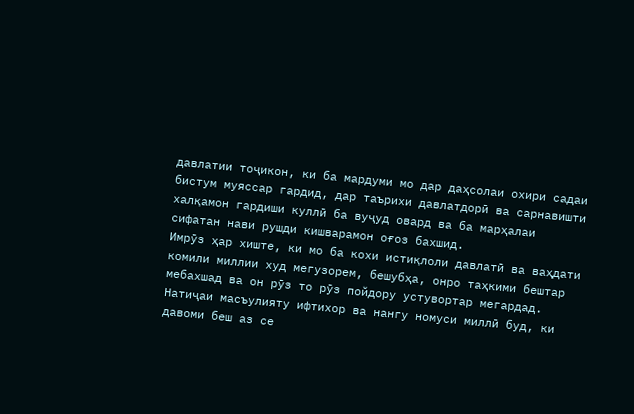давлатии тоҷикон, ки ба мардуми мо дар даҳсолаи охири садаи бистум муяссар гардид, дар таърихи давлатдорӣ ва сарнавишти халқамон гардиши куллӣ ба вуҷуд овард ва ба марҳалаи сифатан нави рушди кишварамон оғоз бахшид.
Имрӯз ҳар хиште, ки мо ба кохи истиқлоли давлатӣ ва ваҳдати комили миллии худ мегузорем, бешубҳа, онро таҳкими бештар мебахшад ва он рӯз то рӯз пойдору устувортар мегардад.
Натиҷаи масъулияту ифтихор ва нангу номуси миллӣ буд, ки давоми беш аз се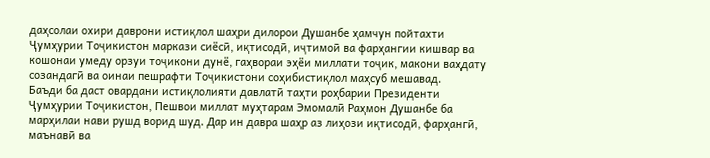даҳсолаи охири даврони истиқлол шаҳри дилорои Душанбе ҳамчун пойтахти Ҷумҳурии Тоҷикистон маркази сиёсӣ, иқтисодӣ, иҷтимоӣ ва фарҳангии кишвар ва кошонаи умеду орзуи тоҷикони дунё, гаҳвораи эҳёи миллати тоҷик, макони ваҳдату созандагӣ ва оинаи пешрафти Тоҷикистони соҳибистиқлол маҳсуб мешавад.
Баъди ба даст овардани истиқлолияти давлатӣ таҳти роҳбарии Президенти Ҷумҳурии Тоҷикистон, Пешвои миллат муҳтарам Эмомалӣ Раҳмон Душанбе ба марҳилаи нави рушд ворид шуд. Дар ин давра шаҳр аз лиҳози иқтисодӣ, фарҳангӣ, маънавӣ ва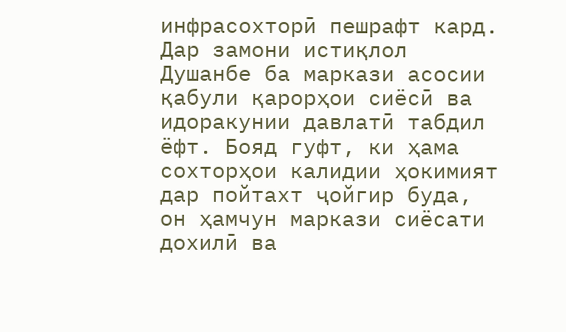инфрасохторӣ пешрафт кард.
Дар замони истиқлол Душанбе ба маркази асосии қабули қарорҳои сиёсӣ ва идоракунии давлатӣ табдил ёфт. Бояд гуфт, ки ҳама сохторҳои калидии ҳокимият дар пойтахт ҷойгир буда, он ҳамчун маркази сиёсати дохилӣ ва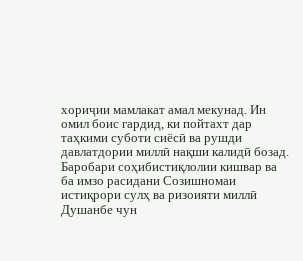хориҷии мамлакат амал мекунад. Ин омил боис гардид, ки пойтахт дар таҳкими суботи сиёсӣ ва рушди давлатдории миллӣ нақши калидӣ бозад.
Баробари соҳибистиқлолии кишвар ва ба имзо расидани Созишномаи истиқрори сулҳ ва ризоияти миллӣ Душанбе чун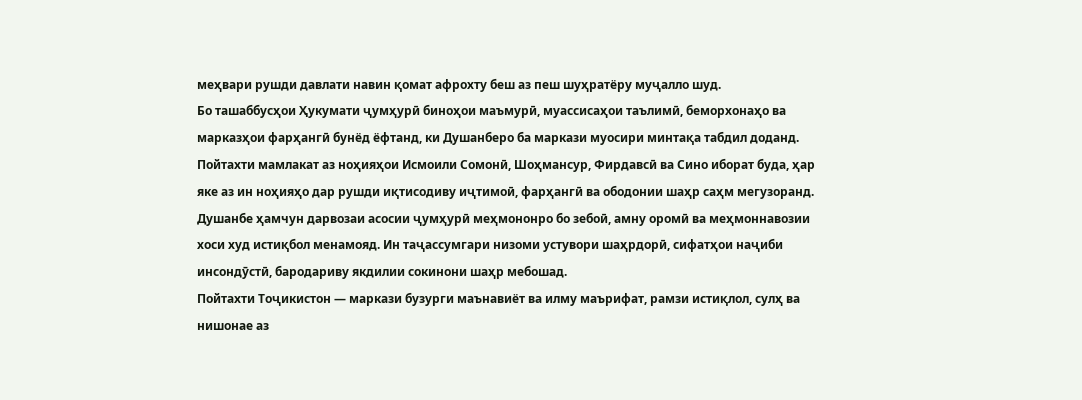меҳвари рушди давлати навин қомат афрохту беш аз пеш шуҳратёру муҷалло шуд.
Бо ташаббусҳои Ҳукумати ҷумҳурӣ биноҳои маъмурӣ, муассисаҳои таълимӣ, беморхонаҳо ва марказҳои фарҳангӣ бунёд ёфтанд, ки Душанберо ба маркази муосири минтақа табдил доданд.
Пойтахти мамлакат аз ноҳияҳои Исмоили Сомонӣ, Шоҳмансур, Фирдавсӣ ва Сино иборат буда, ҳар яке аз ин ноҳияҳо дар рушди иқтисодиву иҷтимоӣ, фарҳангӣ ва ободонии шаҳр саҳм мегузоранд.
Душанбе ҳамчун дарвозаи асосии ҷумҳурӣ меҳмононро бо зебоӣ, амну оромӣ ва меҳмоннавозии хоси худ истиқбол менамояд. Ин таҷассумгари низоми устувори шаҳрдорӣ, сифатҳои наҷиби инсондӯстӣ, бародариву якдилии сокинони шаҳр мебошад.
Пойтахти Тоҷикистон — маркази бузурги маънавиёт ва илму маърифат, рамзи истиқлол, сулҳ ва нишонае аз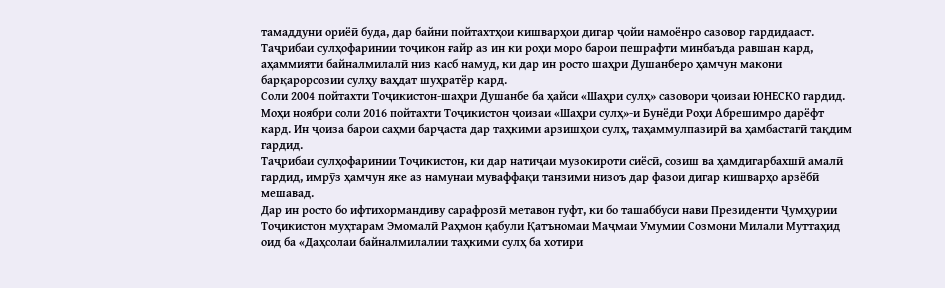тамаддуни ориёӣ буда, дар байни пойтахтҳои кишварҳои дигар ҷойи намоёнро сазовор гардидааст.
Таҷрибаи сулҳофаринии тоҷикон ғайр аз ин ки роҳи моро барои пешрафти минбаъда равшан кард, аҳаммияти байналмилалӣ низ касб намуд, ки дар ин росто шаҳри Душанберо ҳамчун макони барқарорсозии сулҳу ваҳдат шуҳратёр кард.
Соли 2004 пойтахти Тоҷикистон-шаҳри Душанбе ба ҳайси «Шаҳри сулҳ» сазовори ҷоизаи ЮНЕСКО гардид. Моҳи ноябри соли 2016 пойтахти Тоҷикистон ҷоизаи «Шаҳри сулҳ»-и Бунёди Роҳи Абрешимро дарёфт кард. Ин ҷоиза барои саҳми барҷаста дар таҳкими арзишҳои сулҳ, таҳаммулпазирӣ ва ҳамбастагӣ тақдим гардид.
Таҷрибаи сулҳофаринии Тоҷикистон, ки дар натиҷаи музокироти сиёсӣ, созиш ва ҳамдигарбахшӣ амалӣ гардид, имрӯз ҳамчун яке аз намунаи муваффақи танзими низоъ дар фазои дигар кишварҳо арзёбӣ мешавад.
Дар ин росто бо ифтихормандиву сарафрозӣ метавон гуфт, ки бо ташаббуси нави Президенти Ҷумҳурии Тоҷикистон муҳтарам Эмомалӣ Раҳмон қабули Қатъномаи Маҷмаи Умумии Созмони Милали Муттаҳид оид ба «Даҳсолаи байналмилалии таҳкими сулҳ ба хотири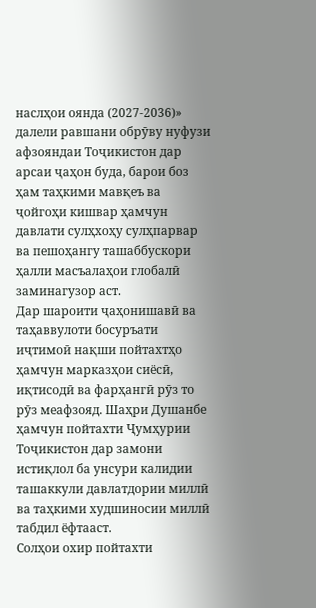наслҳои оянда (2027-2036)» далели равшани обрӯву нуфузи афзояндаи Тоҷикистон дар арсаи ҷаҳон буда, барои боз ҳам таҳкими мавқеъ ва ҷойгоҳи кишвар ҳамчун давлати сулҳхоҳу сулҳпарвар ва пешоҳангу ташаббускори ҳалли масъалаҳои глобалӣ заминагузор аст.
Дар шароити ҷаҳонишавӣ ва таҳаввулоти босуръати иҷтимоӣ нақши пойтахтҳо ҳамчун марказҳои сиёсӣ, иқтисодӣ ва фарҳангӣ рӯз то рӯз меафзояд. Шаҳри Душанбе ҳамчун пойтахти Ҷумҳурии Тоҷикистон дар замони истиқлол ба унсури калидии ташаккули давлатдории миллӣ ва таҳкими худшиносии миллӣ табдил ёфтааст.
Солҳои охир пойтахти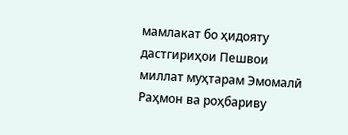мамлакат бо ҳидояту дастгириҳои Пешвои миллат муҳтарам Эмомалӣ Раҳмон ва роҳбариву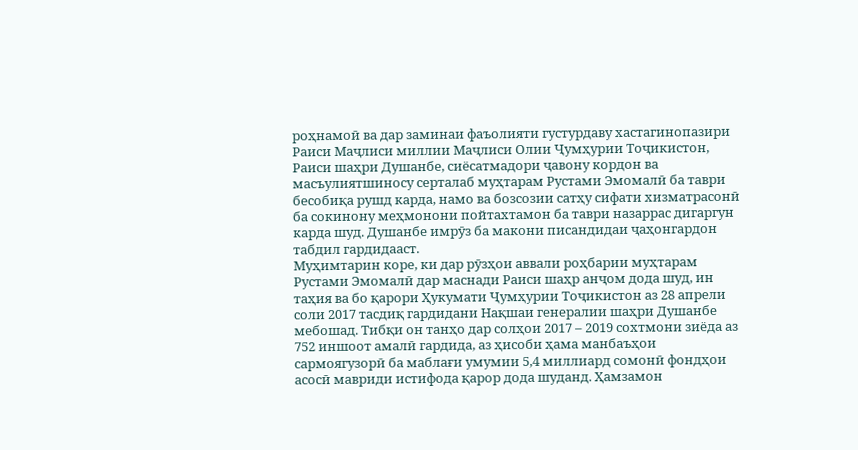роҳнамоӣ ва дар заминаи фаъолияти густурдаву хастагинопазири Раиси Маҷлиси миллии Маҷлиси Олии Ҷумҳурии Тоҷикистон, Раиси шаҳри Душанбе, сиёсатмадори ҷавону кордон ва масъулиятшиносу серталаб муҳтарам Рустами Эмомалӣ ба таври бесобиқа рушд карда, намо ва бозсозии сатҳу сифати хизматрасонӣ ба сокинону меҳмонони пойтахтамон ба таври назаррас дигаргун карда шуд. Душанбе имрӯз ба макони писандидаи ҷаҳонгардон табдил гардидааст.
Муҳимтарин коре, ки дар рӯзҳои аввали роҳбарии муҳтарам Рустами Эмомалӣ дар маснади Раиси шаҳр анҷом дода шуд, ин таҳия ва бо қарори Ҳукумати Ҷумҳурии Тоҷикистон аз 28 апрели соли 2017 тасдиқ гардидани Нақшаи генералии шаҳри Душанбе мебошад. Тибқи он танҳо дар солҳои 2017 – 2019 сохтмони зиёда аз 752 иншоот амалӣ гардида, аз ҳисоби ҳама манбаъҳои сармоягузорӣ ба маблағи умумии 5,4 миллиард сомонӣ фондҳои асосӣ мавриди истифода қарор дода шуданд. Ҳамзамон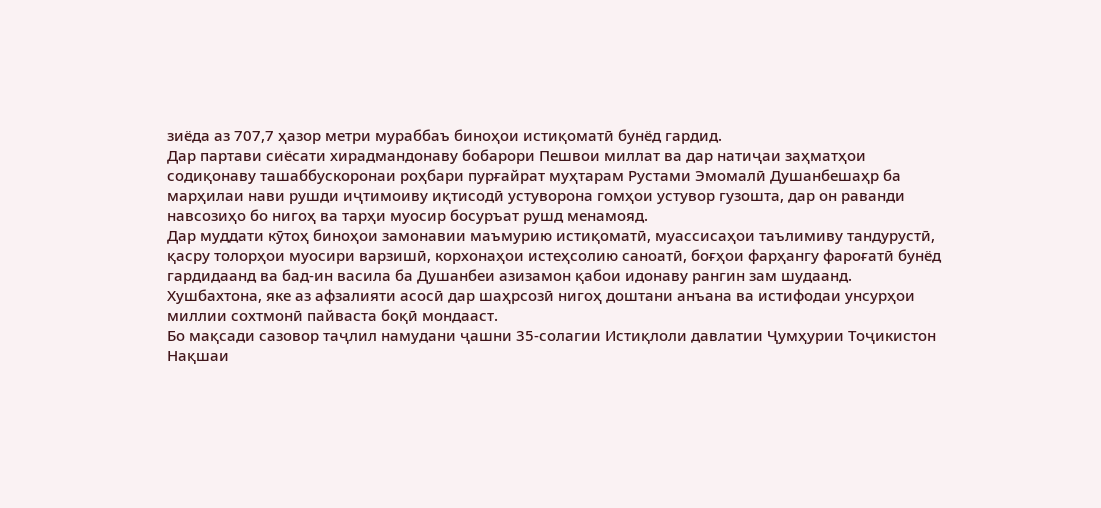зиёда аз 707,7 ҳазор метри мураббаъ биноҳои истиқоматӣ бунёд гардид.
Дар партави сиёсати хирадмандонаву бобарори Пешвои миллат ва дар натиҷаи заҳматҳои содиқонаву ташаббускоронаи роҳбари пурғайрат муҳтарам Рустами Эмомалӣ Душанбешаҳр ба марҳилаи нави рушди иҷтимоиву иқтисодӣ устуворона гомҳои устувор гузошта, дар он раванди навсозиҳо бо нигоҳ ва тарҳи муосир босуръат рушд менамояд.
Дар муддати кӯтоҳ биноҳои замонавии маъмурию истиқоматӣ, муассисаҳои таълимиву тандурустӣ, қасру толорҳои муосири варзишӣ, корхонаҳои истеҳсолию саноатӣ, боғҳои фарҳангу фароғатӣ бунёд гардидаанд ва бад-ин васила ба Душанбеи азизамон қабои идонаву рангин зам шудаанд.
Хушбахтона, яке аз афзалияти асосӣ дар шаҳрсозӣ нигоҳ доштани анъана ва истифодаи унсурҳои миллии сохтмонӣ пайваста боқӣ мондааст.
Бо мақсади сазовор таҷлил намудани ҷашни 35-солагии Истиқлоли давлатии Ҷумҳурии Тоҷикистон Нақшаи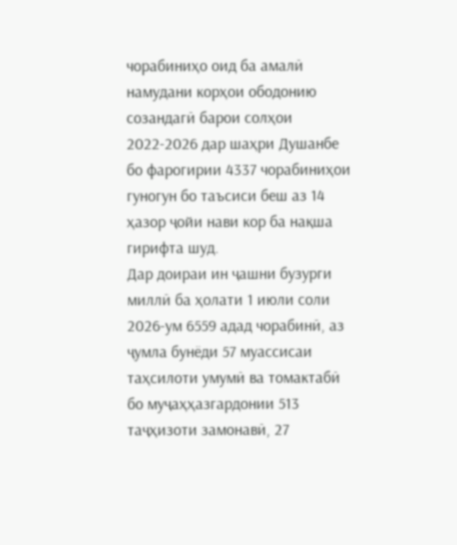чорабиниҳо оид ба амалӣ намудани корҳои ободонию созандагӣ барои солҳои 2022-2026 дар шаҳри Душанбе бо фарогирии 4337 чорабиниҳои гуногун бо таъсиси беш аз 14 ҳазор ҷойи нави кор ба нақша гирифта шуд.
Дар доираи ин ҷашни бузурги миллӣ ба ҳолати 1 июли соли 2026-ум 6559 адад чорабинӣ, аз ҷумла бунёди 57 муассисаи таҳсилоти умумӣ ва томактабӣ бо муҷаҳҳазгардонии 513 таҷҳизоти замонавӣ, 27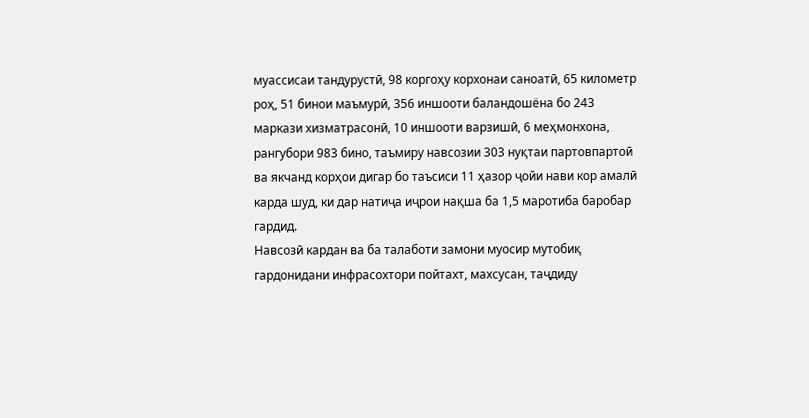муассисаи тандурустӣ, 98 коргоҳу корхонаи саноатӣ, 65 километр роҳ, 51 бинои маъмурӣ, 356 иншооти баландошёна бо 243 маркази хизматрасонӣ, 10 иншооти варзишӣ, 6 меҳмонхона, рангубори 983 бино, таъмиру навсозии 303 нуқтаи партовпартоӣ ва якчанд корҳои дигар бо таъсиси 11 ҳазор ҷойи нави кор амалӣ карда шуд, ки дар натиҷа иҷрои нақша ба 1,5 маротиба баробар гардид.
Навсозӣ кардан ва ба талаботи замони муосир мутобиқ гардонидани инфрасохтори пойтахт, махсусан, таҷдиду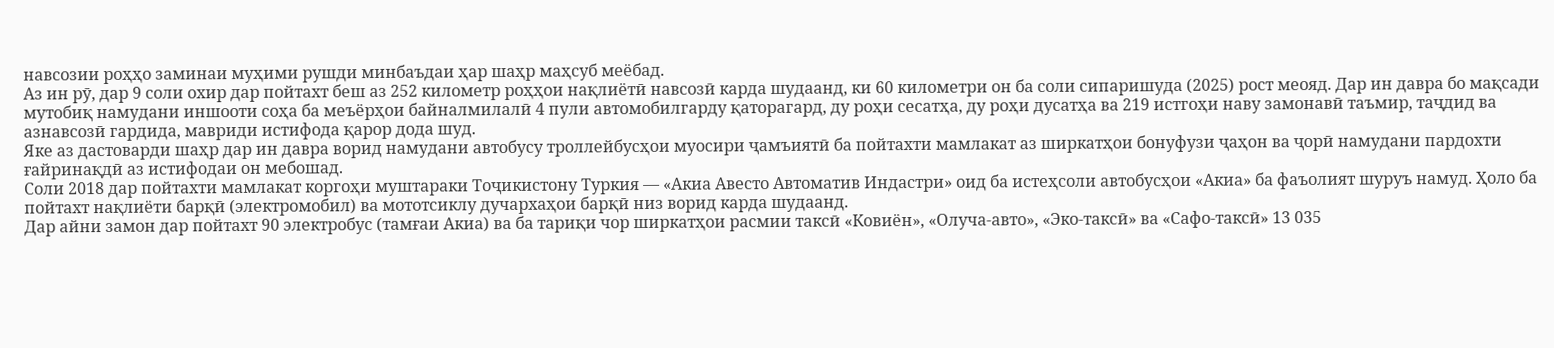навсозии роҳҳо заминаи муҳими рушди минбаъдаи ҳар шаҳр маҳсуб меёбад.
Аз ин рӯ, дар 9 соли охир дар пойтахт беш аз 252 километр роҳҳои нақлиётӣ навсозӣ карда шудаанд, ки 60 километри он ба соли сипаришуда (2025) рост меояд. Дар ин давра бо мақсади мутобиқ намудани иншооти соҳа ба меъёрҳои байналмилалӣ 4 пули автомобилгарду қаторагард, ду роҳи сесатҳа, ду роҳи дусатҳа ва 219 истгоҳи наву замонавӣ таъмир, таҷдид ва азнавсозӣ гардида, мавриди истифода қарор дода шуд.
Яке аз дастоварди шаҳр дар ин давра ворид намудани автобусу троллейбусҳои муосири ҷамъиятӣ ба пойтахти мамлакат аз ширкатҳои бонуфузи ҷаҳон ва ҷорӣ намудани пардохти ғайринақдӣ аз истифодаи он мебошад.
Соли 2018 дар пойтахти мамлакат коргоҳи муштараки Тоҷикистону Туркия — «Акиа Авесто Автоматив Индастри» оид ба истеҳсоли автобусҳои «Акиа» ба фаъолият шуруъ намуд. Ҳоло ба пойтахт нақлиёти барқӣ (электромобил) ва мототсиклу дучархаҳои барқӣ низ ворид карда шудаанд.
Дар айни замон дар пойтахт 90 электробус (тамғаи Акиа) ва ба тариқи чор ширкатҳои расмии таксӣ «Ковиён», «Олуча-авто», «Эко-таксӣ» ва «Сафо-таксӣ» 13 035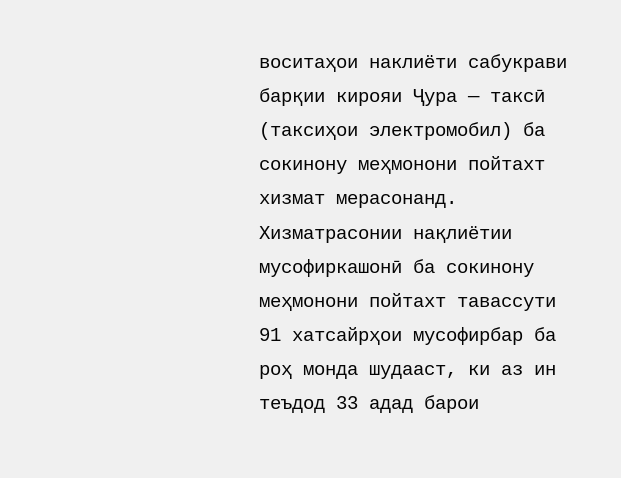воситаҳои наклиёти сабукрави барқии кирояи Ҷура — таксӣ (таксиҳои электромобил) ба сокинону меҳмонони пойтахт хизмат мерасонанд.
Хизматрасонии нақлиётии мусофиркашонӣ ба сокинону меҳмонони пойтахт тавассути 91 хатсайрҳои мусофирбар ба роҳ монда шудааст, ки аз ин теъдод 33 адад барои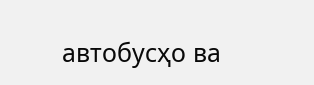автобусҳо ва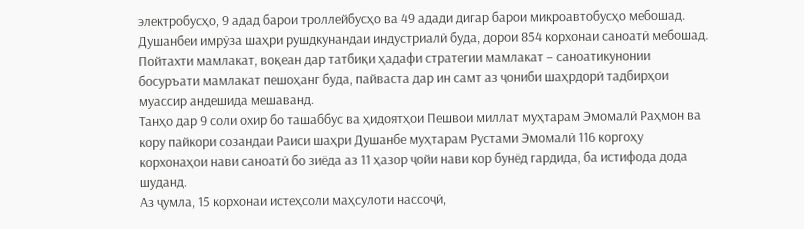электробусҳо, 9 адад барои троллейбусҳо ва 49 адади дигар барои микроавтобусҳо мебошад.
Душанбеи имрӯза шаҳри рушдкунандаи индустриалӣ буда, дорои 854 корхонаи саноатӣ мебошад. Пойтахти мамлакат, воқеан дар татбиқи ҳадафи стратегии мамлакат – саноатикунонии босуръати мамлакат пешоҳанг буда, пайваста дар ин самт аз ҷониби шаҳрдорӣ тадбирҳои муассир андешида мешаванд.
Танҳо дар 9 соли охир бо ташаббус ва ҳидоятҳои Пешвои миллат муҳтарам Эмомалӣ Раҳмон ва кору пайкори созандаи Раиси шаҳри Душанбе муҳтарам Рустами Эмомалӣ 116 коргоҳу корхонаҳои нави саноатӣ бо зиёда аз 11 ҳазор ҷойи нави кор бунёд гардида, ба истифода дода шуданд.
Аз ҷумла, 15 корхонаи истеҳсоли маҳсулоти нассоҷӣ,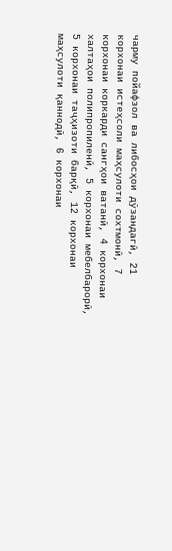чарму пойафзол ва либосҳои дӯзандагӣ, 21 корхонаи истеҳсоли маҳсулоти сохтмонӣ, 7 корхонаи коркарди сангҳои ватанӣ, 4 корхонаи халтаҳои полипропиленӣ, 5 корхонаи мебелбарорӣ, 5 корхонаи таҷҳизоти барқӣ, 12 корхонаи маҳсулоти қаннодӣ, 6 корхонаи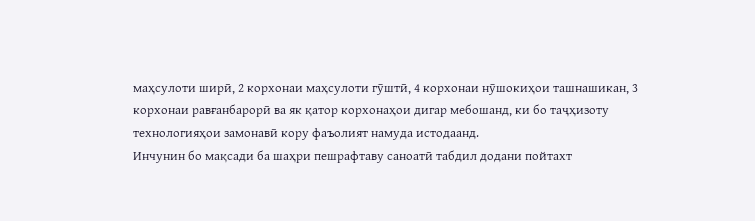маҳсулоти ширӣ, 2 корхонаи маҳсулоти гӯштӣ, 4 корхонаи нӯшокиҳои ташнашикан, 3 корхонаи равғанбарорӣ ва як қатор корхонаҳои дигар мебошанд, ки бо таҷҳизоту технологияҳои замонавӣ кору фаъолият намуда истодаанд.
Инчунин бо мақсади ба шаҳри пешрафтаву саноатӣ табдил додани пойтахт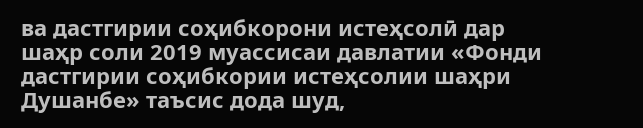ва дастгирии соҳибкорони истеҳсолӣ дар шаҳр соли 2019 муассисаи давлатии «Фонди дастгирии соҳибкории истеҳсолии шаҳри Душанбе» таъсис дода шуд,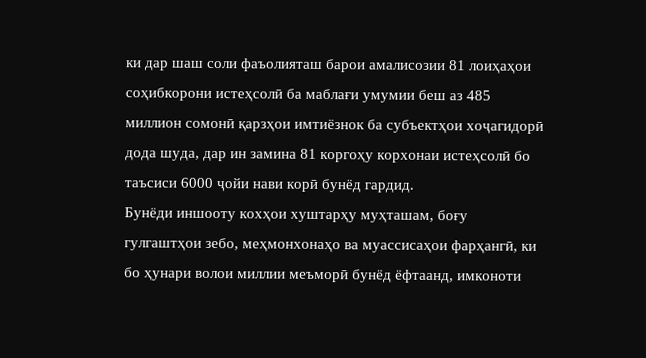ки дар шаш соли фаъолияташ барои амалисозии 81 лоиҳаҳои соҳибкорони истеҳсолӣ ба маблағи умумии беш аз 485 миллион сомонӣ қарзҳои имтиёзнок ба субъектҳои хоҷагидорӣ дода шуда, дар ин замина 81 коргоҳу корхонаи истеҳсолӣ бо таъсиси 6000 ҷойи нави корӣ бунёд гардид.
Бунёди иншооту кохҳои хуштарҳу муҳташам, боғу гулгаштҳои зебо, меҳмонхонаҳо ва муассисаҳои фарҳангӣ, ки бо ҳунари волои миллии меъморӣ бунёд ёфтаанд, имконоти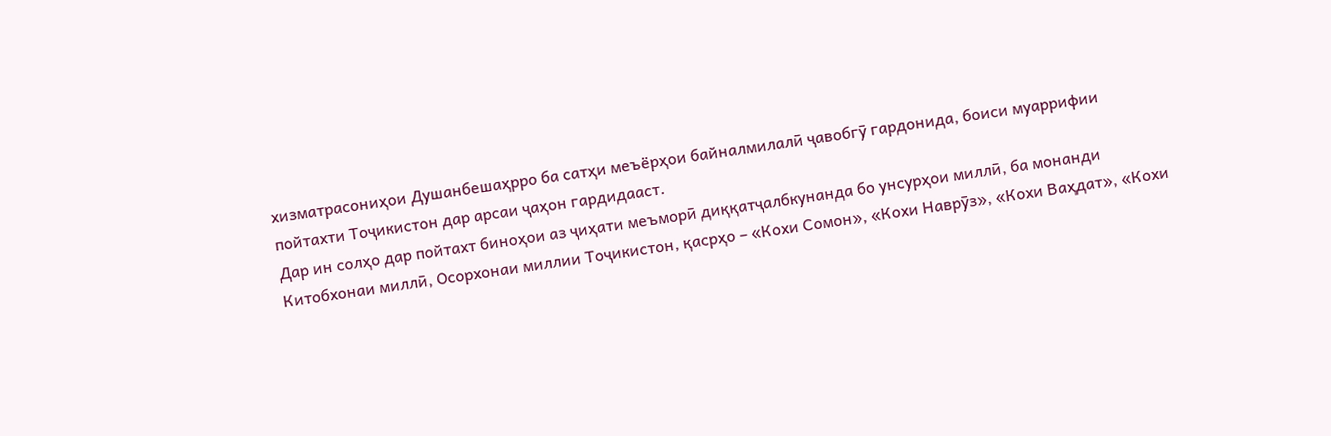хизматрасониҳои Душанбешаҳрро ба сатҳи меъёрҳои байналмилалӣ ҷавобгӯ гардонида, боиси муаррифии пойтахти Тоҷикистон дар арсаи ҷаҳон гардидааст.
Дар ин солҳо дар пойтахт биноҳои аз ҷиҳати меъморӣ диққатҷалбкунанда бо унсурҳои миллӣ, ба монанди Китобхонаи миллӣ, Осорхонаи миллии Тоҷикистон, қасрҳо – «Кохи Сомон», «Кохи Наврӯз», «Кохи Ваҳдат», «Кохи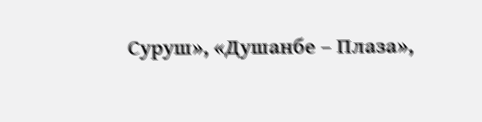Суруш», «Душанбе – Плаза»,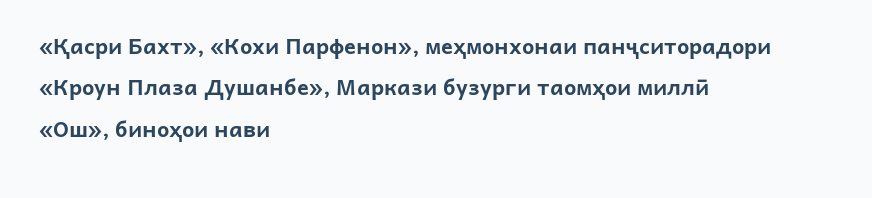«Қасри Бахт», «Кохи Парфенон», меҳмонхонаи панҷситорадори «Кроун Плаза Душанбе», Маркази бузурги таомҳои миллӣ «Ош», биноҳои нави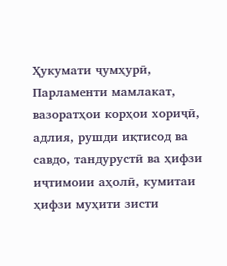Ҳукумати ҷумҳурӣ, Парламенти мамлакат, вазоратҳои корҳои хориҷӣ, адлия, рушди иқтисод ва савдо, тандурустӣ ва ҳифзи иҷтимоии аҳолӣ, кумитаи ҳифзи муҳити зисти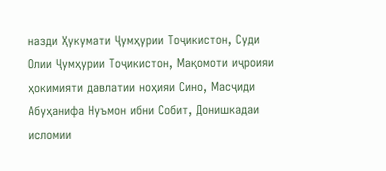назди Ҳукумати Ҷумҳурии Тоҷикистон, Суди Олии Ҷумҳурии Тоҷикистон, Мақомоти иҷроияи ҳокимияти давлатии ноҳияи Сино, Масҷиди Абуҳанифа Нуъмон ибни Собит, Донишкадаи исломии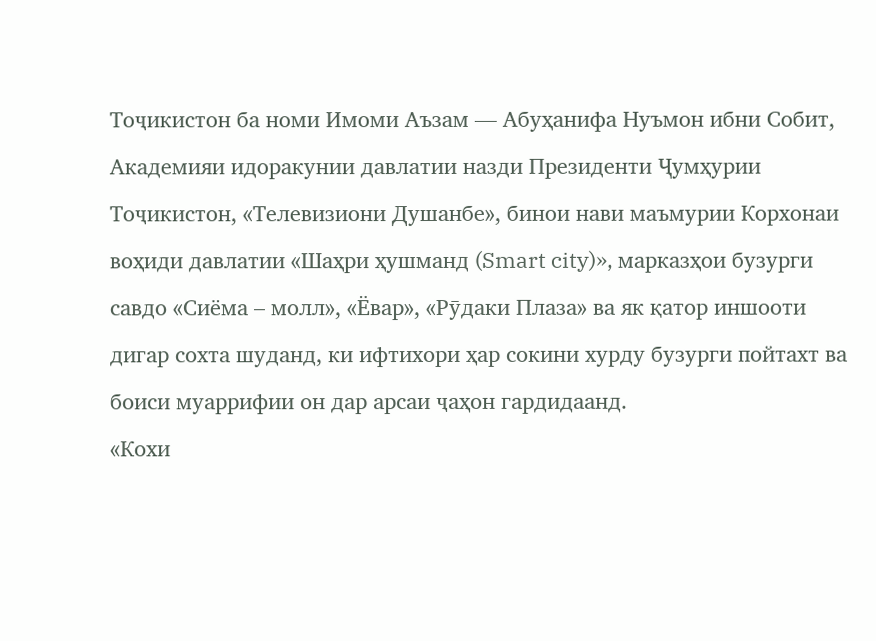Тоҷикистон ба номи Имоми Аъзам — Абуҳанифа Нуъмон ибни Собит, Академияи идоракунии давлатии назди Президенти Ҷумҳурии Тоҷикистон, «Телевизиони Душанбе», бинои нави маъмурии Корхонаи воҳиди давлатии «Шаҳри ҳушманд (Smart city)», марказҳои бузурги савдо «Сиёма – молл», «Ёвар», «Рӯдаки Плаза» ва як қатор иншооти дигар сохта шуданд, ки ифтихори ҳар сокини хурду бузурги пойтахт ва боиси муаррифии он дар арсаи ҷаҳон гардидаанд.
«Кохи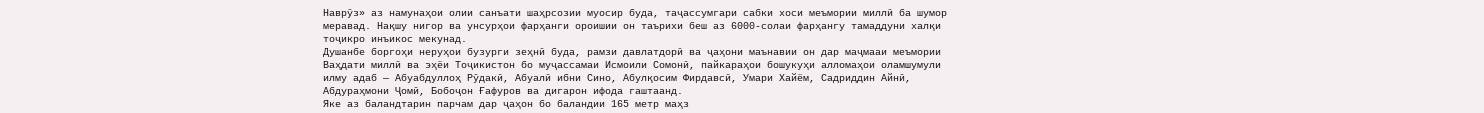Наврӯз» аз намунаҳои олии санъати шаҳрсозии муосир буда, таҷассумгари сабки хоси меъмории миллӣ ба шумор меравад. Нақшу нигор ва унсурҳои фарҳанги ороишии он таърихи беш аз 6000-солаи фарҳангу тамаддуни халқи тоҷикро инъикос мекунад.
Душанбе боргоҳи неруҳои бузурги зеҳнӣ буда, рамзи давлатдорӣ ва ҷаҳони маънавии он дар маҷмааи меъмории Ваҳдати миллӣ ва эҳёи Тоҷикистон бо муҷассамаи Исмоили Сомонӣ, пайкараҳои бошукуҳи алломаҳои оламшумули илму адаб — Абуабдуллоҳ Рӯдакӣ, Абуалӣ ибни Сино, Абулқосим Фирдавсӣ, Умари Хайём, Садриддин Айнӣ, Абдураҳмони Ҷомӣ, Бобоҷон Ғафуров ва дигарон ифода гаштаанд.
Яке аз баландтарин парчам дар ҷаҳон бо баландии 165 метр маҳз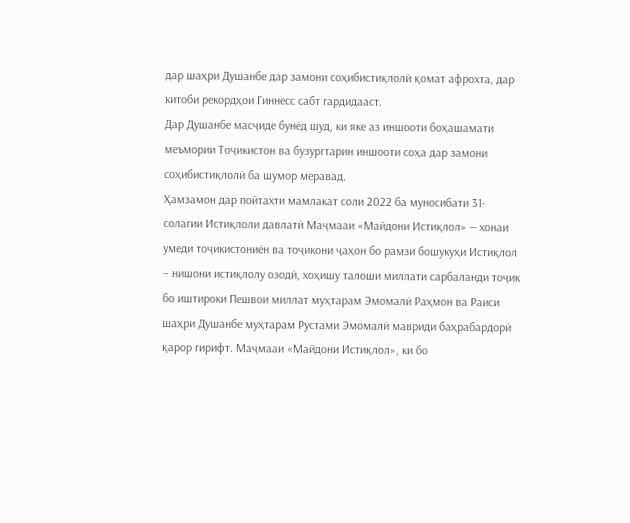дар шаҳри Душанбе дар замони соҳибистиқлолӣ қомат афрохта, дар китоби рекордҳои Гиннесс сабт гардидааст.
Дар Душанбе масҷиде бунёд шуд, ки яке аз иншооти боҳашамати меъмории Тоҷикистон ва бузургтарин иншооти соҳа дар замони соҳибистиқлолӣ ба шумор меравад.
Ҳамзамон дар пойтахти мамлакат соли 2022 ба муносибати 31- солагии Истиқлоли давлатӣ Маҷмааи «Майдони Истиқлол» — хонаи умеди тоҷикистониён ва тоҷикони ҷаҳон бо рамзи бошукуҳи Истиқлол – нишони истиқлолу озодӣ, хоҳишу талоши миллати сарбаланди тоҷик бо иштироки Пешвои миллат муҳтарам Эмомалӣ Раҳмон ва Раиси шаҳри Душанбе муҳтарам Рустами Эмомалӣ мавриди баҳрабардорӣ қарор гирифт. Маҷмааи «Майдони Истиқлол», ки бо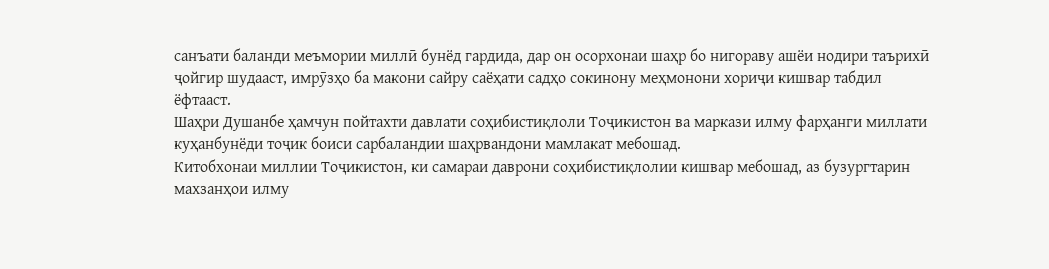санъати баланди меъмории миллӣ бунёд гардида, дар он осорхонаи шаҳр бо нигораву ашёи нодири таърихӣ ҷойгир шудааст, имрӯзҳо ба макони сайру саёҳати садҳо сокинону меҳмонони хориҷи кишвар табдил ёфтааст.
Шаҳри Душанбе ҳамчун пойтахти давлати соҳибистиқлоли Тоҷикистон ва маркази илму фарҳанги миллати куҳанбунёди тоҷик боиси сарбаландии шаҳрвандони мамлакат мебошад.
Китобхонаи миллии Тоҷикистон, ки самараи даврони соҳибистиқлолии кишвар мебошад, аз бузургтарин махзанҳои илму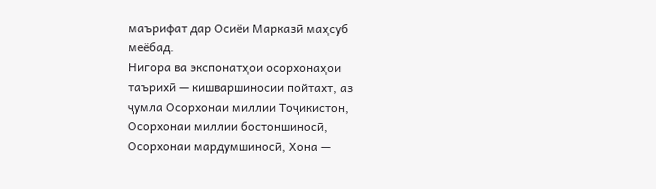маърифат дар Осиёи Марказӣ маҳсуб меёбад.
Нигора ва экспонатҳои осорхонаҳои таърихӣ — кишваршиносии пойтахт, аз ҷумла Осорхонаи миллии Тоҷикистон, Осорхонаи миллии бостоншиносӣ, Осорхонаи мардумшиносӣ, Хона —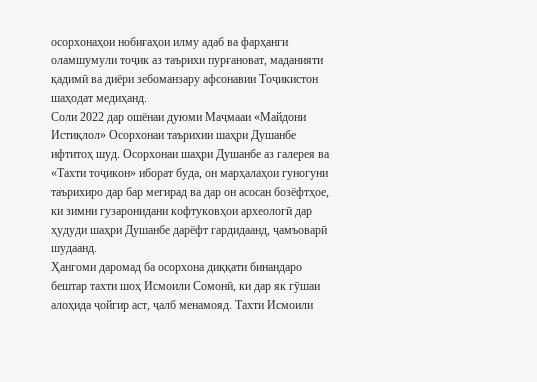осорхонаҳои нобиғаҳои илму адаб ва фарҳанги оламшумули тоҷик аз таърихи пурғановат, маданияти қадимӣ ва диёри зебоманзару афсонавии Тоҷикистон шаҳодат медиҳанд.
Соли 2022 дар ошёнаи дуюми Маҷмааи «Майдони Истиқлол» Осорхонаи таърихии шаҳри Душанбе ифтитоҳ шуд. Осорхонаи шаҳри Душанбе аз галерея ва «Тахти тоҷикон» иборат буда, он марҳалаҳои гуногуни таърихиро дар бар мегирад ва дар он асосан бозёфтҳое, ки зимни гузаронидани кофтуковҳои археологӣ дар ҳудуди шаҳри Душанбе дарёфт гардидаанд, ҷамъоварӣ шудаанд.
Ҳангоми даромад ба осорхона диққати бинандаро бештар тахти шоҳ Исмоили Сомонӣ, ки дар як гӯшаи алоҳида ҷойгир аст, ҷалб менамояд. Тахти Исмоили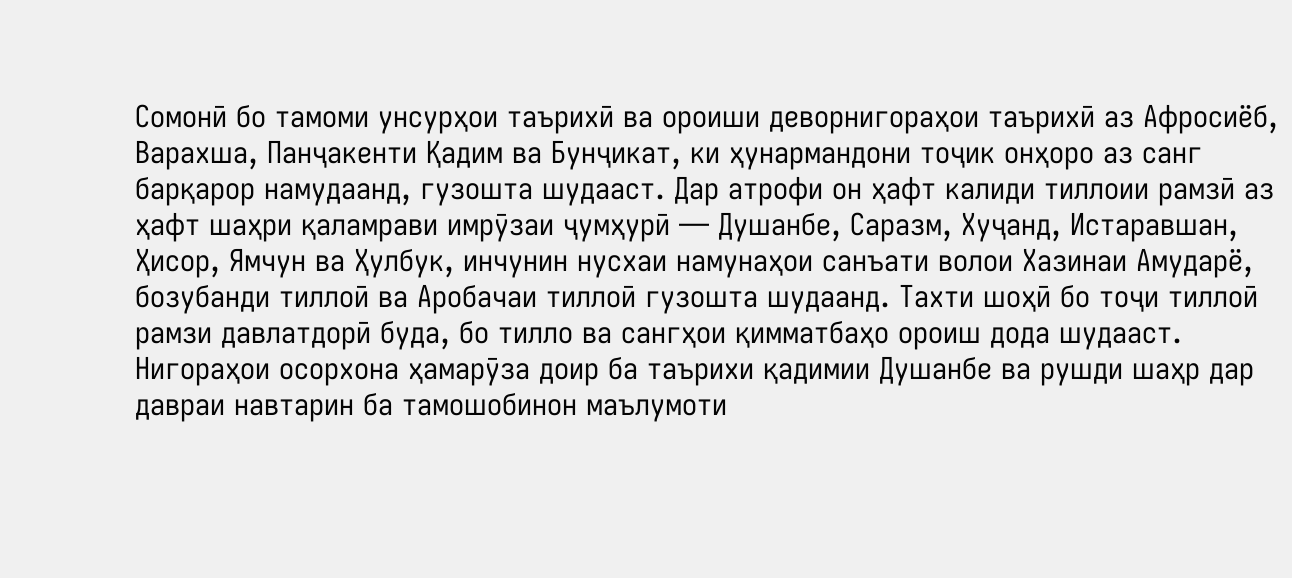Сомонӣ бо тамоми унсурҳои таърихӣ ва ороиши деворнигораҳои таърихӣ аз Афросиёб, Варахша, Панҷакенти Қадим ва Бунҷикат, ки ҳунармандони тоҷик онҳоро аз санг барқарор намудаанд, гузошта шудааст. Дар атрофи он ҳафт калиди тиллоии рамзӣ аз ҳафт шаҳри қаламрави имрӯзаи ҷумҳурӣ — Душанбе, Саразм, Хуҷанд, Истаравшан, Ҳисор, Ямчун ва Ҳулбук, инчунин нусхаи намунаҳои санъати волои Хазинаи Амударё, бозубанди тиллоӣ ва Аробачаи тиллоӣ гузошта шудаанд. Тахти шоҳӣ бо тоҷи тиллоӣ рамзи давлатдорӣ буда, бо тилло ва сангҳои қимматбаҳо ороиш дода шудааст.
Нигораҳои осорхона ҳамарӯза доир ба таърихи қадимии Душанбе ва рушди шаҳр дар давраи навтарин ба тамошобинон маълумоти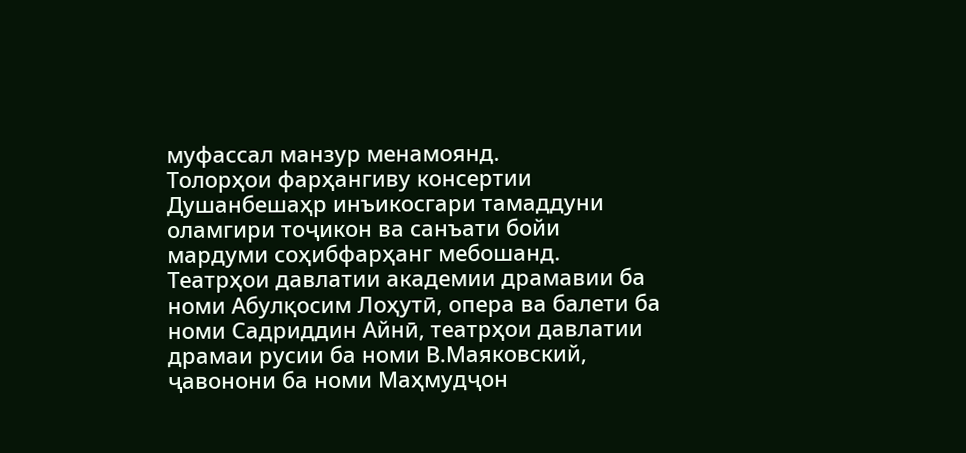муфассал манзур менамоянд.
Толорҳои фарҳангиву консертии Душанбешаҳр инъикосгари тамаддуни оламгири тоҷикон ва санъати бойи мардуми соҳибфарҳанг мебошанд.
Театрҳои давлатии академии драмавии ба номи Абулқосим Лоҳутӣ, опера ва балети ба номи Садриддин Айнӣ, театрҳои давлатии драмаи русии ба номи В.Маяковский, ҷавонони ба номи Маҳмудҷон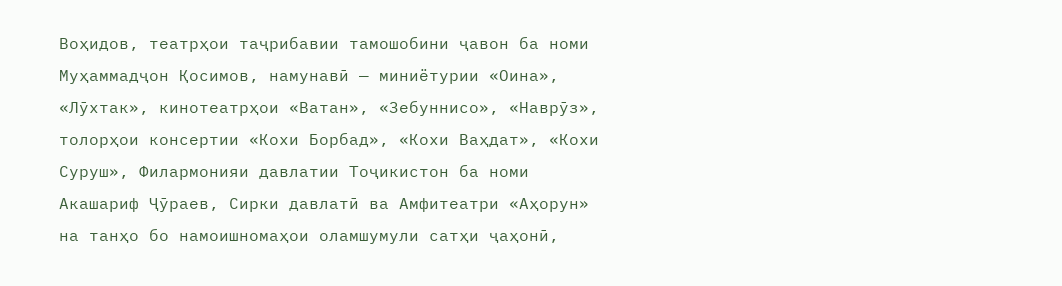Воҳидов, театрҳои таҷрибавии тамошобини ҷавон ба номи Муҳаммадҷон Қосимов, намунавӣ — миниётурии «Оина», «Лӯхтак», кинотеатрҳои «Ватан», «Зебуннисо», «Наврӯз», толорҳои консертии «Кохи Борбад», «Кохи Ваҳдат», «Кохи Суруш», Филармонияи давлатии Тоҷикистон ба номи Акашариф Ҷӯраев, Сирки давлатӣ ва Амфитеатри «Аҳорун» на танҳо бо намоишномаҳои оламшумули сатҳи ҷаҳонӣ,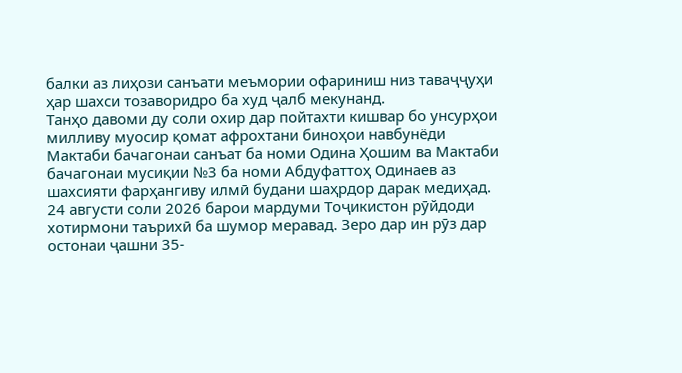балки аз лиҳози санъати меъмории офариниш низ таваҷҷуҳи ҳар шахси тозаворидро ба худ ҷалб мекунанд.
Танҳо давоми ду соли охир дар пойтахти кишвар бо унсурҳои милливу муосир қомат афрохтани биноҳои навбунёди Мактаби бачагонаи санъат ба номи Одина Ҳошим ва Мактаби бачагонаи мусиқии №3 ба номи Абдуфаттоҳ Одинаев аз шахсияти фарҳангиву илмӣ будани шаҳрдор дарак медиҳад.
24 августи соли 2026 барои мардуми Тоҷикистон рӯйдоди хотирмони таърихӣ ба шумор меравад. Зеро дар ин рӯз дар остонаи ҷашни 35-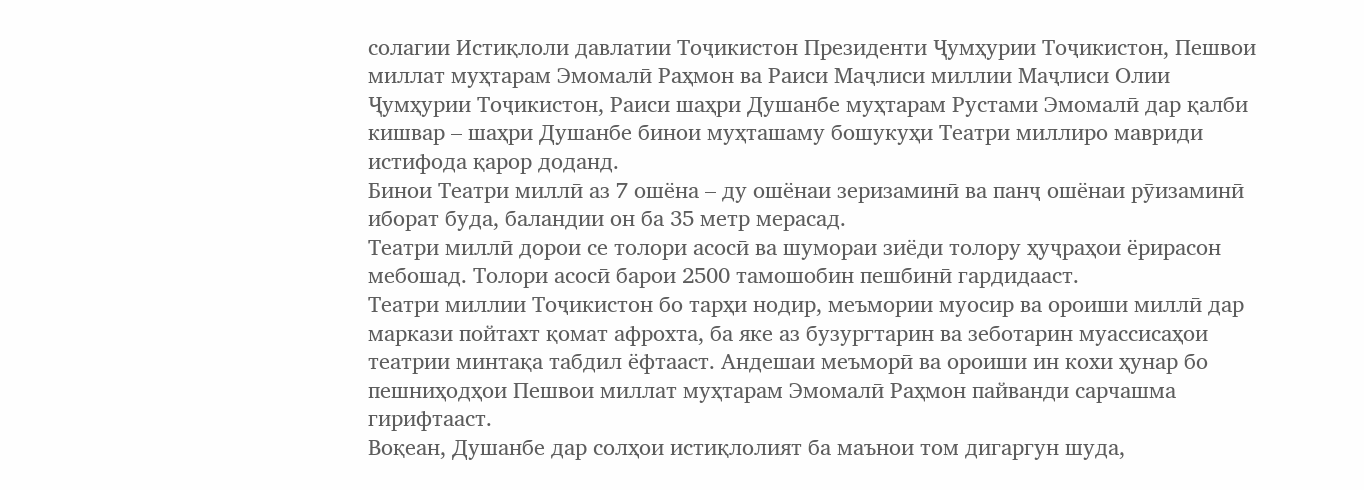солагии Истиқлоли давлатии Тоҷикистон Президенти Ҷумҳурии Тоҷикистон, Пешвои миллат муҳтарам Эмомалӣ Раҳмон ва Раиси Маҷлиси миллии Маҷлиси Олии Ҷумҳурии Тоҷикистон, Раиси шаҳри Душанбе муҳтарам Рустами Эмомалӣ дар қалби кишвар – шаҳри Душанбе бинои муҳташаму бошукуҳи Театри миллиро мавриди истифода қарор доданд.
Бинои Театри миллӣ аз 7 ошёна – ду ошёнаи зеризаминӣ ва панҷ ошёнаи рӯизаминӣ иборат буда, баландии он ба 35 метр мерасад.
Театри миллӣ дорои се толори асосӣ ва шумораи зиёди толору ҳуҷраҳои ёрирасон мебошад. Толори асосӣ барои 2500 тамошобин пешбинӣ гардидааст.
Театри миллии Тоҷикистон бо тарҳи нодир, меъмории муосир ва ороиши миллӣ дар маркази пойтахт қомат афрохта, ба яке аз бузургтарин ва зеботарин муассисаҳои театрии минтақа табдил ёфтааст. Андешаи меъморӣ ва ороиши ин кохи ҳунар бо пешниҳодҳои Пешвои миллат муҳтарам Эмомалӣ Раҳмон пайванди сарчашма гирифтааст.
Воқеан, Душанбе дар солҳои истиқлолият ба маънои том дигаргун шуда,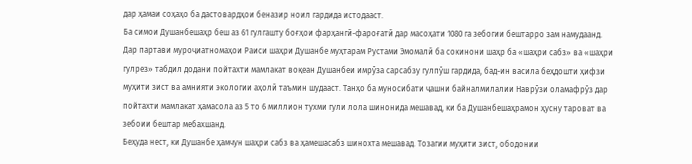дар ҳамаи соҳаҳо ба дастовардҳои беназир ноил гардида истодааст.
Ба симои Душанбешаҳр беш аз 61 гулгашту боғҳои фарҳангӣ-фароғатӣ дар масоҳати 1080 га зебогии бештарро зам намудаанд. Дар партави муроҷиатномаҳои Раиси шаҳри Душанбе муҳтарам Рустами Эмомалӣ ба сокинони шаҳр ба «шаҳри сабз» ва «шаҳри гулрез» табдил додани пойтахти мамлакат воқеан Душанбеи имрӯза сарсабзу гулпӯш гардида, бад-ин васила беҳдошти ҳифзи муҳити зист ва амнияти экологии аҳолӣ таъмин шудааст. Танҳо ба муносибати ҷашни байналмилалии Наврӯзи оламафрӯз дар пойтахти мамлакат ҳамасола аз 5 то 6 миллион тухми гули лола шинонида мешавад, ки ба Душанбешаҳрамон ҳусну тароват ва зебоии бештар мебахшанд.
Беҳуда нест, ки Душанбе ҳамчун шаҳри сабз ва ҳамешасабз шинохта мешавад. Тозагии муҳити зист, ободонии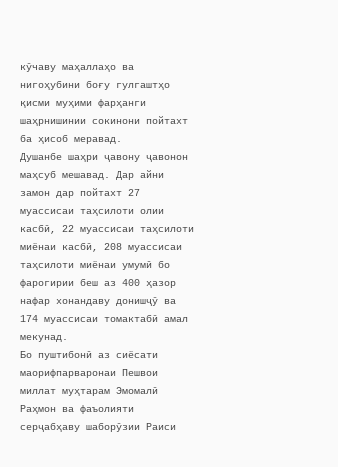кӯчаву маҳаллаҳо ва нигоҳубини боғу гулгаштҳо қисми муҳими фарҳанги шаҳрнишинии сокинони пойтахт ба ҳисоб меравад.
Душанбе шаҳри ҷавону ҷавонон маҳсуб мешавад. Дар айни замон дар пойтахт 27 муассисаи таҳсилоти олии касбӣ, 22 муассисаи таҳсилоти миёнаи касбӣ, 208 муассисаи таҳсилоти миёнаи умумӣ бо фарогирии беш аз 400 ҳазор нафар хонандаву донишҷӯ ва 174 муассисаи томактабӣ амал мекунад.
Бо пуштибонӣ аз сиёсати маорифпарваронаи Пешвои миллат муҳтарам Эмомалӣ Раҳмон ва фаъолияти серҷабҳаву шаборӯзии Раиси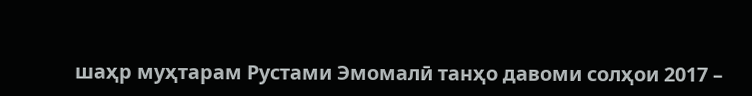шаҳр муҳтарам Рустами Эмомалӣ танҳо давоми солҳои 2017 –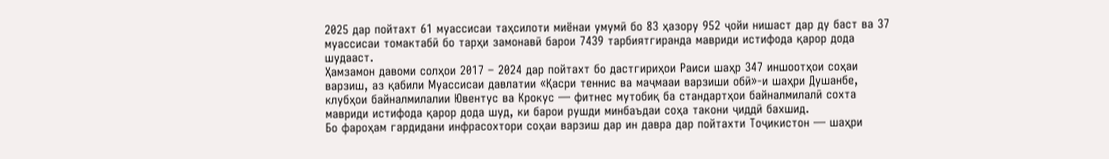2025 дар пойтахт 61 муассисаи таҳсилоти миёнаи умумӣ бо 83 ҳазору 952 ҷойи нишаст дар ду баст ва 37 муассисаи томактабӣ бо тарҳи замонавӣ барои 7439 тарбиятгиранда мавриди истифода қарор дода шудааст.
Ҳамзамон давоми солҳои 2017 – 2024 дар пойтахт бо дастгириҳои Раиси шаҳр 347 иншоотҳои соҳаи варзиш, аз қабили Муассисаи давлатии «Қасри теннис ва маҷмааи варзиши обӣ»-и шаҳри Душанбе, клубҳои байналмилалии Ювентус ва Крокус — фитнес мутобиқ ба стандартҳои байналмилалӣ сохта мавриди истифода қарор дода шуд, ки барои рушди минбаъдаи соҳа такони ҷиддӣ бахшид.
Бо фароҳам гардидани инфрасохтори соҳаи варзиш дар ин давра дар пойтахти Тоҷикистон — шаҳри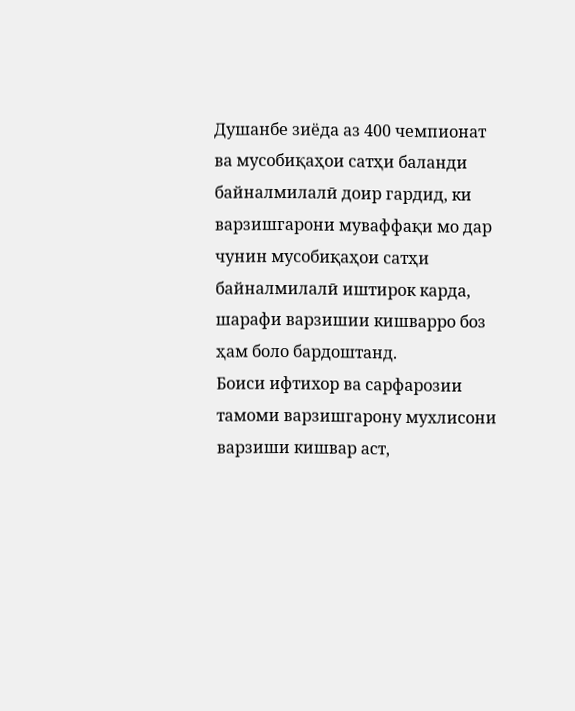Душанбе зиёда аз 400 чемпионат ва мусобиқаҳои сатҳи баланди байналмилалӣ доир гардид, ки варзишгарони муваффақи мо дар чунин мусобиқаҳои сатҳи байналмилалӣ иштирок карда, шарафи варзишии кишварро боз ҳам боло бардоштанд.
Боиси ифтихор ва сарфарозии тамоми варзишгарону мухлисони варзиши кишвар аст,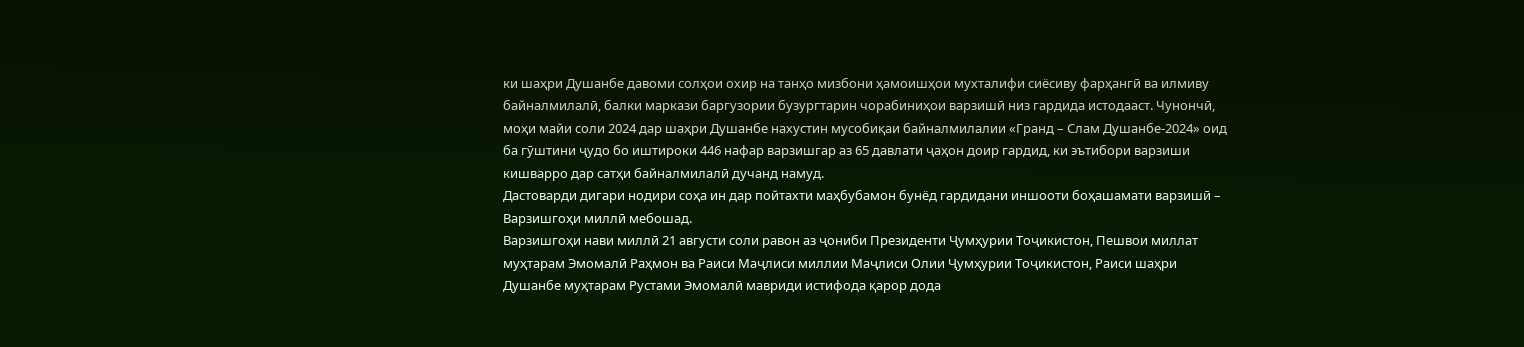ки шаҳри Душанбе давоми солҳои охир на танҳо мизбони ҳамоишҳои мухталифи сиёсиву фарҳангӣ ва илмиву байналмилалӣ, балки маркази баргузории бузургтарин чорабиниҳои варзишӣ низ гардида истодааст. Чунончӣ, моҳи майи соли 2024 дар шаҳри Душанбе нахустин мусобиқаи байналмилалии «Гранд – Слам Душанбе-2024» оид ба гӯштини ҷудо бо иштироки 446 нафар варзишгар аз 65 давлати ҷаҳон доир гардид, ки эътибори варзиши кишварро дар сатҳи байналмилалӣ дучанд намуд.
Дастоварди дигари нодири соҳа ин дар пойтахти маҳбубамон бунёд гардидани иншооти боҳашамати варзишӣ – Варзишгоҳи миллӣ мебошад.
Варзишгоҳи нави миллӣ 21 августи соли равон аз ҷониби Президенти Ҷумҳурии Тоҷикистон, Пешвои миллат муҳтарам Эмомалӣ Раҳмон ва Раиси Маҷлиси миллии Маҷлиси Олии Ҷумҳурии Тоҷикистон, Раиси шаҳри Душанбе муҳтарам Рустами Эмомалӣ мавриди истифода қарор дода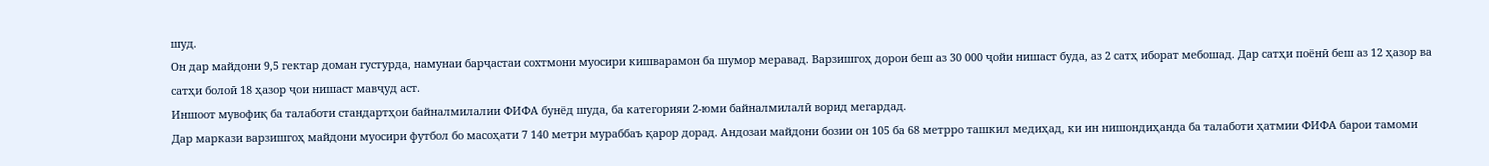шуд.
Он дар майдони 9,5 гектар доман густурда, намунаи барҷастаи сохтмони муосири кишварамон ба шумор меравад. Варзишгоҳ дорои беш аз 30 000 ҷойи нишаст буда, аз 2 сатҳ иборат мебошад. Дар сатҳи поёнӣ беш аз 12 ҳазор ва сатҳи болоӣ 18 ҳазор ҷои нишаст мавҷуд аст.
Иншоот мувофиқ ба талаботи стандартҳои байналмилалии ФИФА бунёд шуда, ба категорияи 2-юми байналмилалӣ ворид мегардад.
Дар маркази варзишгоҳ майдони муосири футбол бо масоҳати 7 140 метри мураббаъ қарор дорад. Андозаи майдони бозии он 105 ба 68 метрро ташкил медиҳад, ки ин нишондиҳанда ба талаботи ҳатмии ФИФА барои тамоми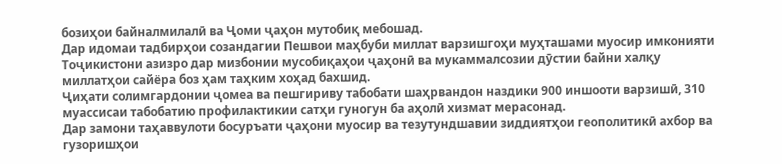бозиҳои байналмилалӣ ва Ҷоми ҷаҳон мутобиқ мебошад.
Дар идомаи тадбирҳои созандагии Пешвои маҳбуби миллат варзишгоҳи муҳташами муосир имконияти Тоҷикистони азизро дар мизбонии мусобиқаҳои ҷаҳонӣ ва мукаммалсозии дӯстии байни халқу миллатҳои сайёра боз ҳам таҳким хоҳад бахшид.
Ҷиҳати солимгардонии ҷомеа ва пешгириву табобати шаҳрвандон наздики 900 иншооти варзишӣ, 310 муассисаи табобатию профилактикии сатҳи гуногун ба аҳолӣ хизмат мерасонад.
Дар замони таҳаввулоти босуръати ҷаҳони муосир ва тезутундшавии зиддиятҳои геополитикӣ ахбор ва гузоришҳои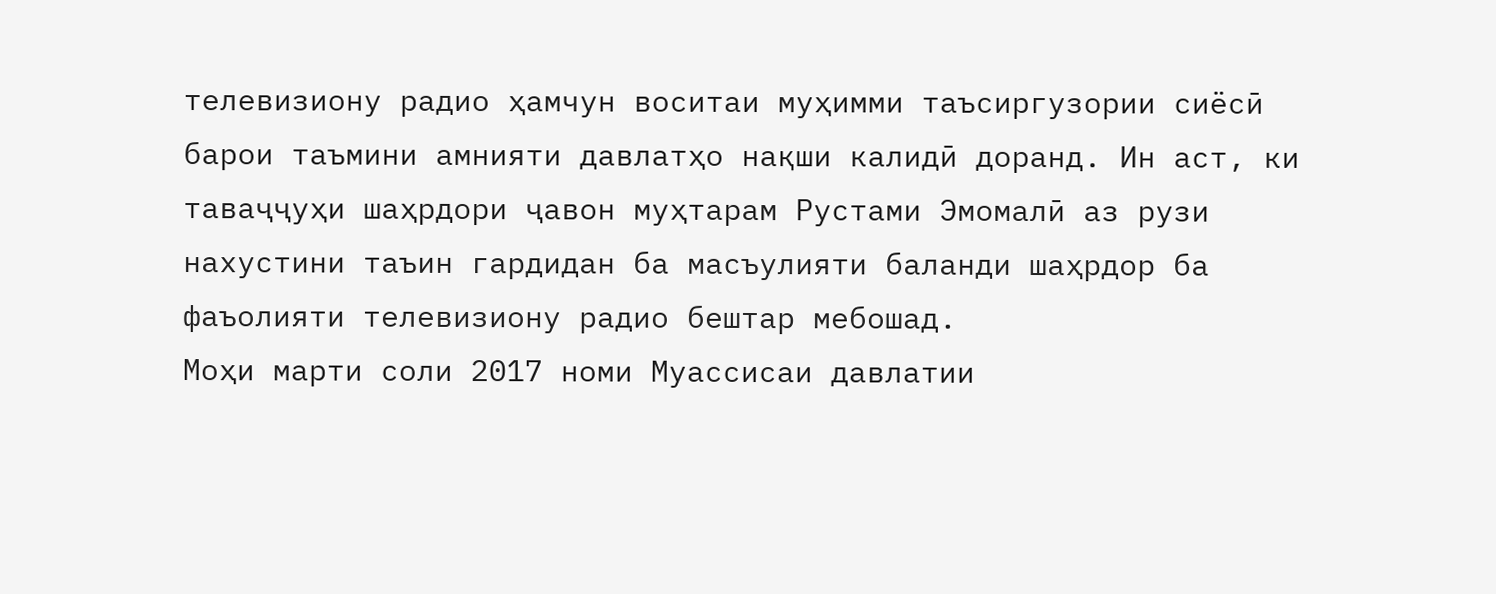телевизиону радио ҳамчун воситаи муҳимми таъсиргузории сиёсӣ барои таъмини амнияти давлатҳо нақши калидӣ доранд. Ин аст, ки таваҷҷуҳи шаҳрдори ҷавон муҳтарам Рустами Эмомалӣ аз рузи нахустини таъин гардидан ба масъулияти баланди шаҳрдор ба фаъолияти телевизиону радио бештар мебошад.
Моҳи марти соли 2017 номи Муассисаи давлатии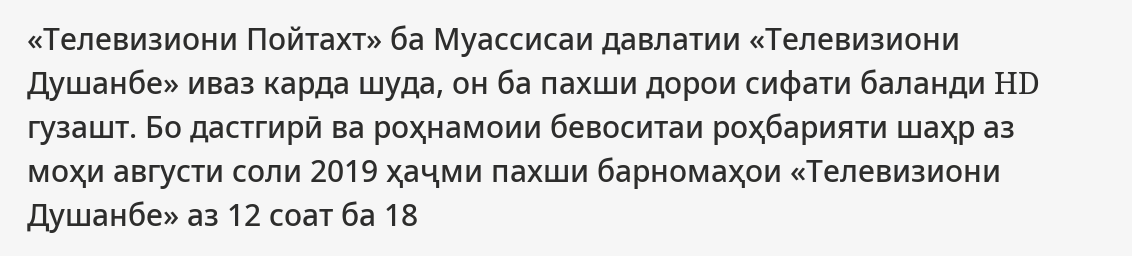«Телевизиони Пойтахт» ба Муассисаи давлатии «Телевизиони Душанбе» иваз карда шуда, он ба пахши дорои сифати баланди HD гузашт. Бо дастгирӣ ва роҳнамоии бевоситаи роҳбарияти шаҳр аз моҳи августи соли 2019 ҳаҷми пахши барномаҳои «Телевизиони Душанбе» аз 12 соат ба 18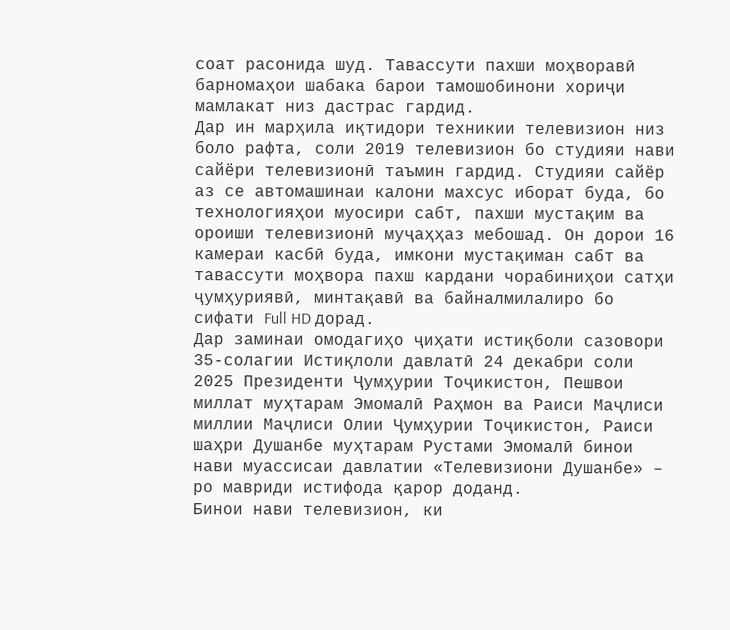соат расонида шуд. Тавассути пахши моҳворавӣ барномаҳои шабака барои тамошобинони хориҷи мамлакат низ дастрас гардид.
Дар ин марҳила иқтидори техникии телевизион низ боло рафта, соли 2019 телевизион бо студияи нави сайёри телевизионӣ таъмин гардид. Студияи сайёр аз се автомашинаи калони махсус иборат буда, бо технологияҳои муосири сабт, пахши мустақим ва ороиши телевизионӣ муҷаҳҳаз мебошад. Он дорои 16 камераи касбӣ буда, имкони мустақиман сабт ва тавассути моҳвора пахш кардани чорабиниҳои сатҳи ҷумҳуриявӣ, минтақавӣ ва байналмилалиро бо сифати Full HD дорад.
Дар заминаи омодагиҳо ҷиҳати истиқболи сазовори 35-солагии Истиқлоли давлатӣ 24 декабри соли 2025 Президенти Ҷумҳурии Тоҷикистон, Пешвои миллат муҳтарам Эмомалӣ Раҳмон ва Раиси Маҷлиси миллии Маҷлиси Олии Ҷумҳурии Тоҷикистон, Раиси шаҳри Душанбе муҳтарам Рустами Эмомалӣ бинои нави муассисаи давлатии «Телевизиони Душанбе» – ро мавриди истифода қарор доданд.
Бинои нави телевизион, ки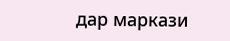дар маркази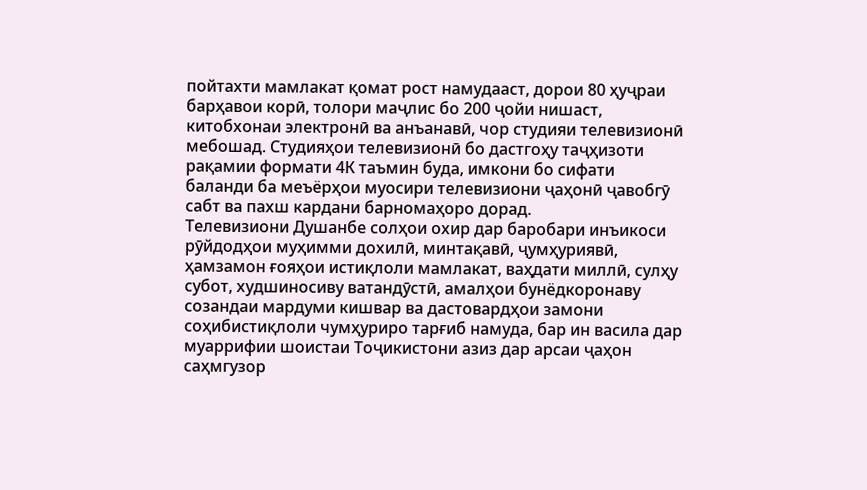пойтахти мамлакат қомат рост намудааст, дорои 80 ҳуҷраи барҳавои корӣ, толори маҷлис бо 200 ҷойи нишаст, китобхонаи электронӣ ва анъанавӣ, чор студияи телевизионӣ мебошад. Студияҳои телевизионӣ бо дастгоҳу таҷҳизоти рақамии формати 4К таъмин буда, имкони бо сифати баланди ба меъёрҳои муосири телевизиони ҷаҳонӣ ҷавобгӯ сабт ва пахш кардани барномаҳоро дорад.
Телевизиони Душанбе солҳои охир дар баробари инъикоси рӯйдодҳои муҳимми дохилӣ, минтақавӣ, ҷумҳуриявӣ, ҳамзамон ғояҳои истиқлоли мамлакат, ваҳдати миллӣ, сулҳу субот, худшиносиву ватандӯстӣ, амалҳои бунёдкоронаву созандаи мардуми кишвар ва дастовардҳои замони соҳибистиқлоли чумҳуриро тарғиб намуда, бар ин васила дар муаррифии шоистаи Тоҷикистони азиз дар арсаи ҷаҳон саҳмгузор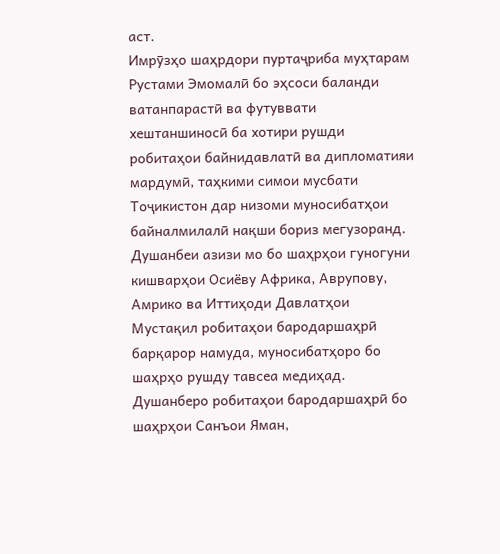аст.
Имрӯзҳо шаҳрдори пуртаҷриба муҳтарам Рустами Эмомалӣ бо эҳсоси баланди ватанпарастӣ ва футуввати хештаншиносӣ ба хотири рушди робитаҳои байнидавлатӣ ва дипломатияи мардумӣ, таҳкими симои мусбати Тоҷикистон дар низоми муносибатҳои байналмилалӣ нақши бориз мегузоранд.
Душанбеи азизи мо бо шаҳрҳои гуногуни кишварҳои Осиёву Африка, Аврупову, Амрико ва Иттиҳоди Давлатҳои Мустақил робитаҳои бародаршаҳрӣ барқарор намуда, муносибатҳоро бо шаҳрҳо рушду тавсеа медиҳад.
Душанберо робитаҳои бародаршаҳрӣ бо шаҳрҳои Санъои Яман,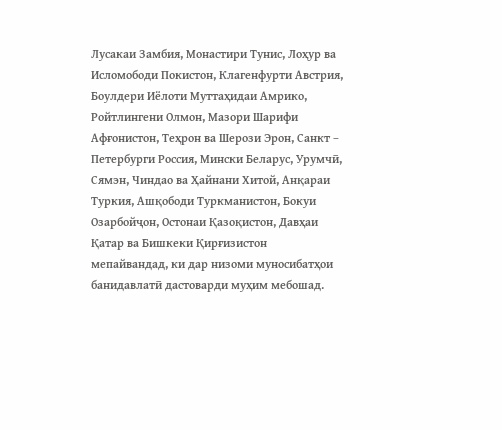Лусакаи Замбия, Монастири Тунис, Лоҳур ва Исломободи Покистон, Клагенфурти Австрия, Боулдери Иёлоти Муттаҳидаи Амрико, Ройтлингени Олмон, Мазори Шарифи Афғонистон, Теҳрон ва Шерози Эрон, Санкт – Петербурги Россия, Мински Беларус, Урумчӣ, Сямэн, Чиндао ва Ҳайнани Хитой, Анқараи Туркия, Ашқободи Туркманистон, Бокуи Озарбойҷон, Остонаи Қазоқистон, Давҳаи Қатар ва Бишкеки Қирғизистон мепайвандад, ки дар низоми муносибатҳои банидавлатӣ дастоварди муҳим мебошад.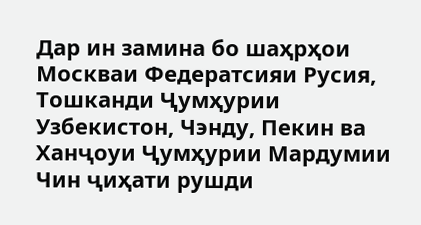Дар ин замина бо шаҳрҳои Москваи Федератсияи Русия, Тошканди Ҷумҳурии Узбекистон, Чэнду, Пекин ва Ханҷоуи Ҷумҳурии Мардумии Чин ҷиҳати рушди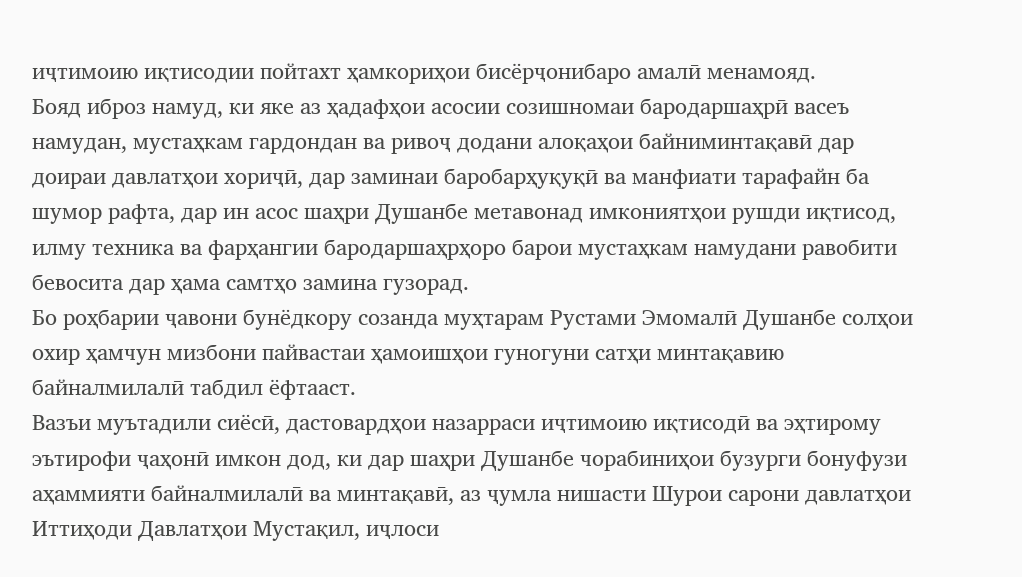иҷтимоию иқтисодии пойтахт ҳамкориҳои бисёрҷонибаро амалӣ менамояд.
Бояд иброз намуд, ки яке аз ҳадафҳои асосии созишномаи бародаршаҳрӣ васеъ намудан, мустаҳкам гардондан ва ривоҷ додани алоқаҳои байниминтақавӣ дар доираи давлатҳои хориҷӣ, дар заминаи баробарҳуқуқӣ ва манфиати тарафайн ба шумор рафта, дар ин асос шаҳри Душанбе метавонад имкониятҳои рушди иқтисод, илму техника ва фарҳангии бародаршаҳрҳоро барои мустаҳкам намудани равобити бевосита дар ҳама самтҳо замина гузорад.
Бо роҳбарии ҷавони бунёдкору созанда муҳтарам Рустами Эмомалӣ Душанбе солҳои охир ҳамчун мизбони пайвастаи ҳамоишҳои гуногуни сатҳи минтақавию байналмилалӣ табдил ёфтааст.
Вазъи муътадили сиёсӣ, дастовардҳои назарраси иҷтимоию иқтисодӣ ва эҳтирому эътирофи ҷаҳонӣ имкон дод, ки дар шаҳри Душанбе чорабиниҳои бузурги бонуфузи аҳаммияти байналмилалӣ ва минтақавӣ, аз ҷумла нишасти Шурои сарони давлатҳои Иттиҳоди Давлатҳои Мустақил, иҷлоси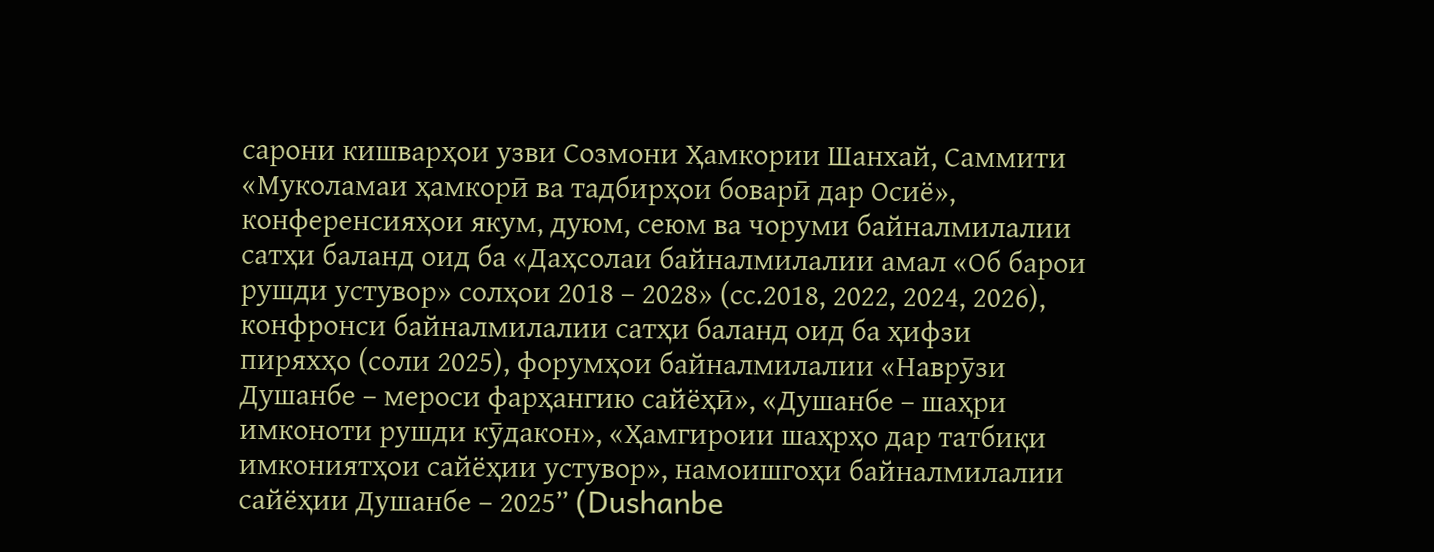сарони кишварҳои узви Созмони Ҳамкории Шанхай, Саммити «Муколамаи ҳамкорӣ ва тадбирҳои боварӣ дар Осиё», конференсияҳои якум, дуюм, сеюм ва чоруми байналмилалии сатҳи баланд оид ба «Даҳсолаи байналмилалии амал «Об барои рушди устувор» солҳои 2018 – 2028» (сс.2018, 2022, 2024, 2026), конфронси байналмилалии сатҳи баланд оид ба ҳифзи пиряхҳо (соли 2025), форумҳои байналмилалии «Наврӯзи Душанбе – мероси фарҳангию сайёҳӣ», «Душанбе – шаҳри имконоти рушди кӯдакон», «Ҳамгироии шаҳрҳо дар татбиқи имкониятҳои сайёҳии устувор», намоишгоҳи байналмилалии сайёҳии Душанбе – 2025” (Dushanbe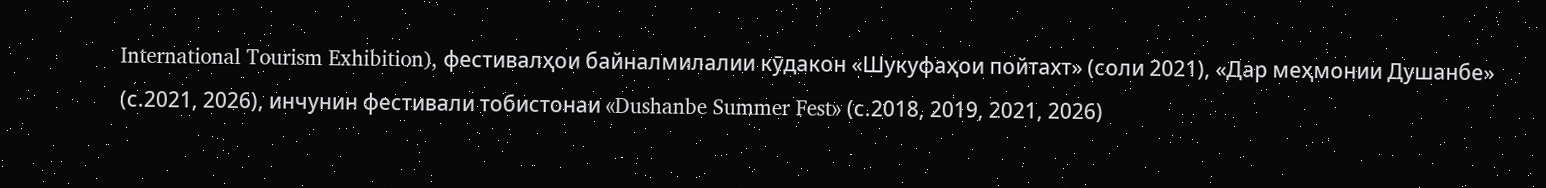International Tourism Exhibition), фестивалҳои байналмилалии кӯдакон «Шукуфаҳои пойтахт» (соли 2021), «Дар меҳмонии Душанбе» (с.2021, 2026), инчунин фестивали тобистонаи «Dushanbe Summer Fest» (с.2018, 2019, 2021, 2026)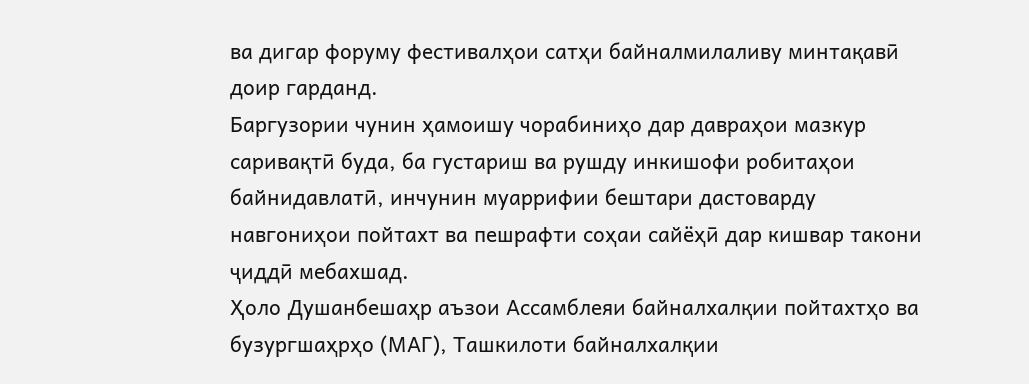ва дигар форуму фестивалҳои сатҳи байналмилаливу минтақавӣ доир гарданд.
Баргузории чунин ҳамоишу чорабиниҳо дар давраҳои мазкур саривақтӣ буда, ба густариш ва рушду инкишофи робитаҳои байнидавлатӣ, инчунин муаррифии бештари дастоварду навгониҳои пойтахт ва пешрафти соҳаи сайёҳӣ дар кишвар такони ҷиддӣ мебахшад.
Ҳоло Душанбешаҳр аъзои Ассамблеяи байналхалқии пойтахтҳо ва бузургшаҳрҳо (МАГ), Ташкилоти байналхалқии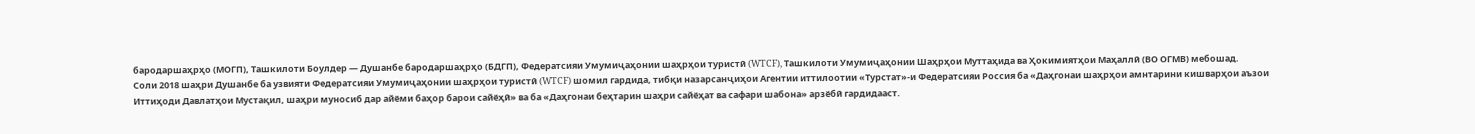бародаршаҳрҳо (МОГП), Ташкилоти Боулдер — Душанбе бародаршаҳрҳо (БДГП), Федератсияи Умумиҷаҳонии шаҳрҳои туристӣ (WTCF), Ташкилоти Умумиҷаҳонии Шаҳрҳои Муттаҳида ва Ҳокимиятҳои Маҳаллӣ (ВО ОГМВ) мебошад.
Соли 2018 шаҳри Душанбе ба узвияти Федератсияи Умумиҷаҳонии шаҳрҳои туристӣ (WTCF) шомил гардида, тибқи назарсанҷиҳои Агентии иттилоотии «Турстат»-и Федератсияи Россия ба «Даҳгонаи шаҳрҳои амнтарини кишварҳои аъзои Иттиҳоди Давлатҳои Мустақил, шаҳри муносиб дар айёми баҳор барои сайёҳӣ» ва ба «Даҳгонаи беҳтарин шаҳри сайёҳат ва сафари шабона» арзёбӣ гардидааст.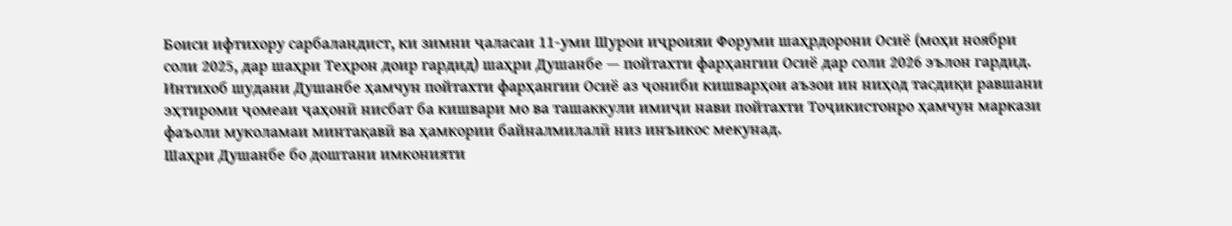Боиси ифтихору сарбаландист, ки зимни ҷаласаи 11-уми Шурои иҷроияи Форуми шаҳрдорони Осиё (моҳи ноябри соли 2025, дар шаҳри Теҳрон доир гардид) шаҳри Душанбе — пойтахти фарҳангии Осиё дар соли 2026 эълон гардид.
Интихоб шудани Душанбе ҳамчун пойтахти фарҳангии Осиё аз ҷониби кишварҳои аъзои ин ниҳод тасдиқи равшани эҳтироми ҷомеаи ҷаҳонӣ нисбат ба кишвари мо ва ташаккули имиҷи нави пойтахти Тоҷикистонро ҳамчун маркази фаъоли муколамаи минтақавӣ ва ҳамкории байналмилалӣ низ инъикос мекунад.
Шаҳри Душанбе бо доштани имконияти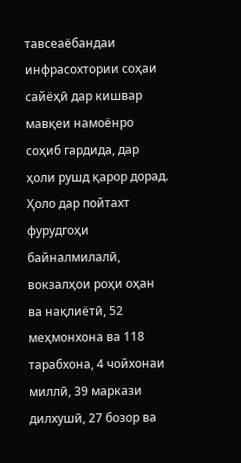тавсеаёбандаи инфрасохтории соҳаи сайёҳӣ дар кишвар мавқеи намоёнро соҳиб гардида, дар ҳоли рушд қарор дорад. Ҳоло дар пойтахт фурудгоҳи байналмилалӣ, вокзалҳои роҳи оҳан ва нақлиётӣ, 52 меҳмонхона ва 118 тарабхона, 4 чойхонаи миллӣ, 39 маркази дилхушӣ, 27 бозор ва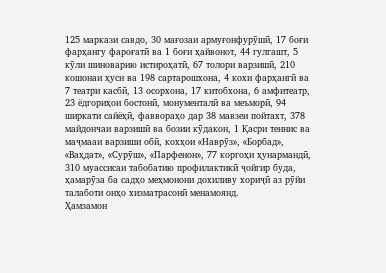125 маркази савдо, 30 мағозаи армуғонфурӯшӣ, 17 боғи фарҳангу фароғатӣ ва 1 боғи ҳайвонот, 44 гулгашт, 5 кӯли шиноварию истироҳатӣ, 67 толори варзишӣ, 210 кошонаи ҳусн ва 198 сартарошхона, 4 кохи фарҳангӣ ва 7 театри касбӣ, 13 осорхона, 17 китобхона, 6 амфитеатр, 23 ёдгориҳои бостонӣ, монументалӣ ва меъморӣ, 94 ширкати сайёҳӣ, фаввораҳо дар 38 мавзеи пойтахт, 378 майдончаи варзишӣ ва бозии кӯдакон, 1 Қасри теннис ва маҷмааи варзиши обӣ, кохҳои «Наврӯз», «Борбад», «Ваҳдат», «Сурӯш», «Парфенон», 77 коргоҳи ҳунармандӣ, 310 муассисаи табобатию профилактикӣ ҷойгир буда, ҳамарӯза ба садҳо меҳмонони дохиливу хориҷӣ аз рӯйи талаботи онҳо хизматрасонӣ менамоянд.
Ҳамзамон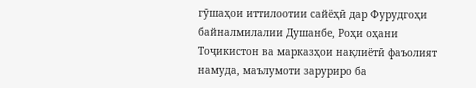гӯшаҳои иттилоотии сайёҳӣ дар Фурудгоҳи байналмилалии Душанбе, Роҳи оҳани Тоҷикистон ва марказҳои нақлиётӣ фаъолият намуда, маълумоти заруриро ба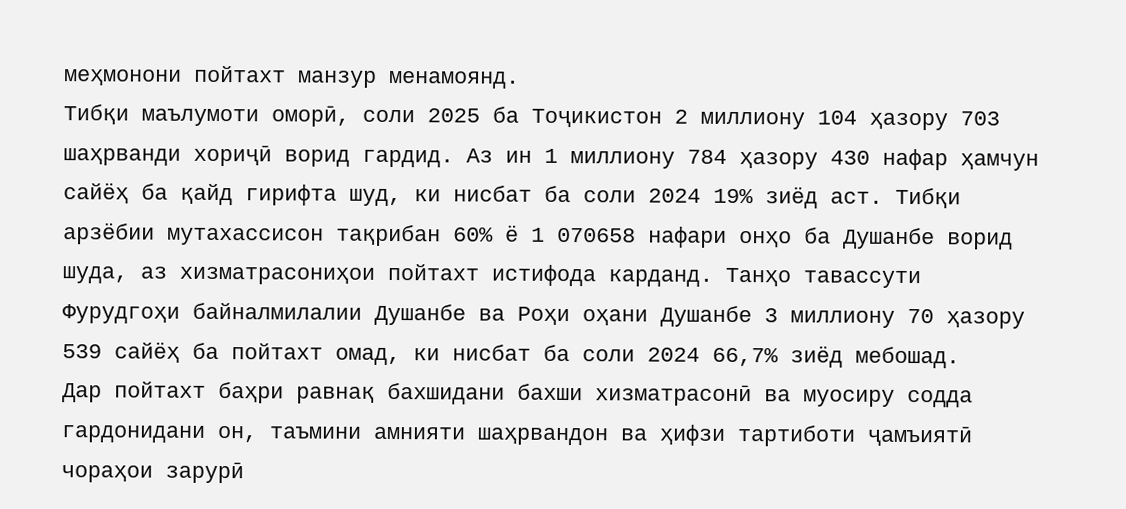меҳмонони пойтахт манзур менамоянд.
Тибқи маълумоти оморӣ, соли 2025 ба Тоҷикистон 2 миллиону 104 ҳазору 703 шаҳрванди хориҷӣ ворид гардид. Аз ин 1 миллиону 784 ҳазору 430 нафар ҳамчун сайёҳ ба қайд гирифта шуд, ки нисбат ба соли 2024 19% зиёд аст. Тибқи арзёбии мутахассисон тақрибан 60% ё 1 070658 нафари онҳо ба Душанбе ворид шуда, аз хизматрасониҳои пойтахт истифода карданд. Танҳо тавассути Фурудгоҳи байналмилалии Душанбе ва Роҳи оҳани Душанбе 3 миллиону 70 ҳазору 539 сайёҳ ба пойтахт омад, ки нисбат ба соли 2024 66,7% зиёд мебошад.
Дар пойтахт баҳри равнақ бахшидани бахши хизматрасонӣ ва муосиру содда гардонидани он, таъмини амнияти шаҳрвандон ва ҳифзи тартиботи ҷамъиятӣ чораҳои зарурӣ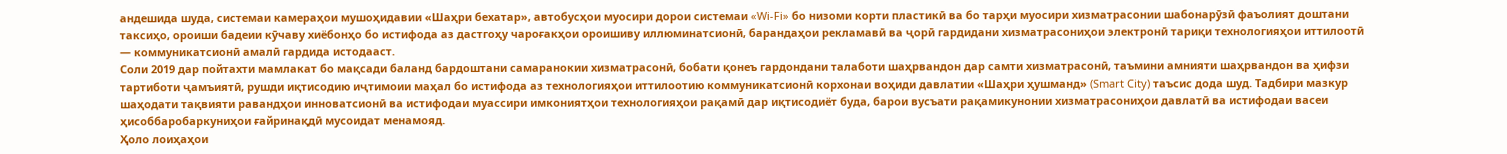андешида шуда, системаи камераҳои мушоҳидавии «Шаҳри бехатар», автобусҳои муосири дорои системаи «Wi-Fi» бо низоми корти пластикӣ ва бо тарҳи муосири хизматрасонии шабонарӯзӣ фаъолият доштани таксиҳо, ороиши бадеии кӯчаву хиёбонҳо бо истифода аз дастгоҳу чароғакҳои ороишиву иллюминатсионӣ, барандаҳои рекламавӣ ва ҷорӣ гардидани хизматрасониҳои электронӣ тариқи технологияҳои иттилоотӣ — коммуникатсионӣ амалӣ гардида истодааст.
Соли 2019 дар пойтахти мамлакат бо мақсади баланд бардоштани самаранокии хизматрасонӣ, бобати қонеъ гардондани талаботи шаҳрвандон дар самти хизматрасонӣ, таъмини амнияти шаҳрвандон ва ҳифзи тартиботи ҷамъиятӣ, рушди иқтисодию иҷтимоии маҳал бо истифода аз технологияҳои иттилоотию коммуникатсионӣ корхонаи воҳиди давлатии «Шаҳри ҳушманд» (Smart City) таъсис дода шуд. Тадбири мазкур шаҳодати тақвияти равандҳои инноватсионӣ ва истифодаи муассири имкониятҳои технологияҳои рақамӣ дар иқтисодиёт буда, барои вусъати рақамикунонии хизматрасониҳои давлатӣ ва истифодаи васеи ҳисоббаробаркуниҳои ғайринақдӣ мусоидат менамояд.
Ҳоло лоиҳаҳои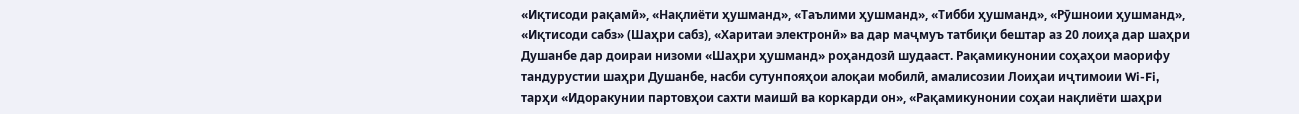«Иқтисоди рақамӣ», «Нақлиёти ҳушманд», «Таълими ҳушманд», «Тибби ҳушманд», «Рӯшноии ҳушманд», «Иқтисоди сабз» (Шаҳри сабз), «Харитаи электронӣ» ва дар маҷмуъ татбиқи бештар аз 20 лоиҳа дар шаҳри Душанбе дар доираи низоми «Шаҳри ҳушманд» роҳандозӣ шудааст. Рақамикунонии соҳаҳои маорифу тандурустии шаҳри Душанбе, насби сутунпояҳои алоқаи мобилӣ, амалисозии Лоиҳаи иҷтимоии Wi-Fi, тарҳи «Идоракунии партовҳои сахти маишӣ ва коркарди он», «Рақамикунонии соҳаи нақлиёти шаҳри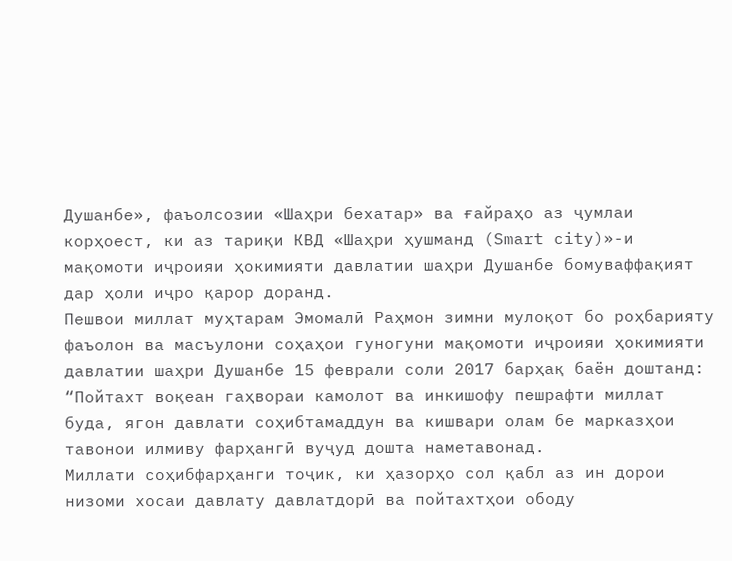Душанбе», фаъолсозии «Шаҳри бехатар» ва ғайраҳо аз ҷумлаи корҳоест, ки аз тариқи КВД «Шаҳри ҳушманд (Smart city)»-и мақомоти иҷроияи ҳокимияти давлатии шаҳри Душанбе бомуваффақият дар ҳоли иҷро қарор доранд.
Пешвои миллат муҳтарам Эмомалӣ Раҳмон зимни мулоқот бо роҳбарияту фаъолон ва масъулони соҳаҳои гуногуни мақомоти иҷроияи ҳокимияти давлатии шаҳри Душанбе 15 феврали соли 2017 барҳақ баён доштанд: “Пойтахт воқеан гаҳвораи камолот ва инкишофу пешрафти миллат буда, ягон давлати соҳибтамаддун ва кишвари олам бе марказҳои тавонои илмиву фарҳангӣ вуҷуд дошта наметавонад.
Миллати соҳибфарҳанги тоҷик, ки ҳазорҳо сол қабл аз ин дорои низоми хосаи давлату давлатдорӣ ва пойтахтҳои ободу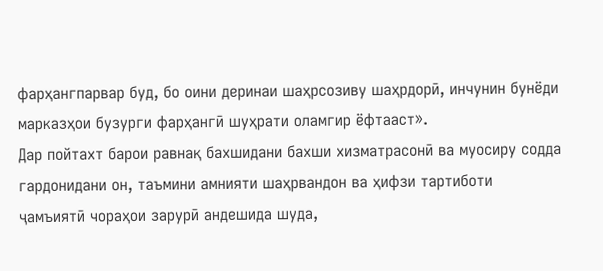фарҳангпарвар буд, бо оини деринаи шаҳрсозиву шаҳрдорӣ, инчунин бунёди марказҳои бузурги фарҳангӣ шуҳрати оламгир ёфтааст».
Дар пойтахт барои равнақ бахшидани бахши хизматрасонӣ ва муосиру содда гардонидани он, таъмини амнияти шаҳрвандон ва ҳифзи тартиботи ҷамъиятӣ чораҳои зарурӣ андешида шуда,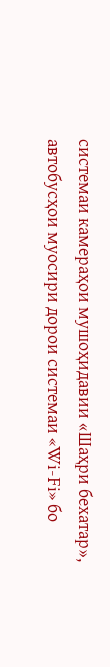системаи камераҳои мушоҳидавии «Шаҳри бехатар», автобусҳои муосири дорои системаи «Wi-Fi» бо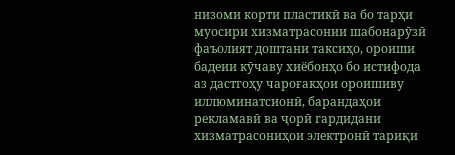низоми корти пластикӣ ва бо тарҳи муосири хизматрасонии шабонарӯзӣ фаъолият доштани таксиҳо, ороиши бадеии кӯчаву хиёбонҳо бо истифода аз дастгоҳу чароғакҳои ороишиву иллюминатсионӣ, барандаҳои рекламавӣ ва ҷорӣ гардидани хизматрасониҳои электронӣ тариқи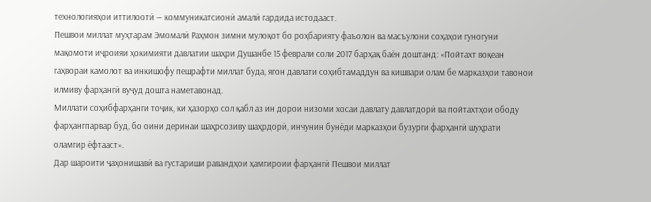технологияҳои иттилоотӣ — коммуникатсионӣ амалӣ гардида истодааст.
Пешвои миллат муҳтарам Эмомалӣ Раҳмон зимни мулоқот бо роҳбарияту фаъолон ва масъулони соҳаҳои гуногуни мақомоти иҷроияи ҳокимияти давлатии шаҳри Душанбе 15 феврали соли 2017 барҳақ баён доштанд: «Пойтахт воқеан гаҳвораи камолот ва инкишофу пешрафти миллат буда, ягон давлати соҳибтамаддун ва кишвари олам бе марказҳои тавонои илмиву фарҳангӣ вуҷуд дошта наметавонад.
Миллати соҳибфарҳанги тоҷик, ки ҳазорҳо сол қабл аз ин дорои низоми хосаи давлату давлатдорӣ ва пойтахтҳои ободу фарҳангпарвар буд, бо оини деринаи шаҳрсозиву шаҳрдорӣ, инчунин бунёди марказҳои бузурги фарҳангӣ шуҳрати оламгир ёфтааст».
Дар шароити ҷаҳонишавӣ ва густариши равандҳои ҳамгироии фарҳангӣ Пешвои миллат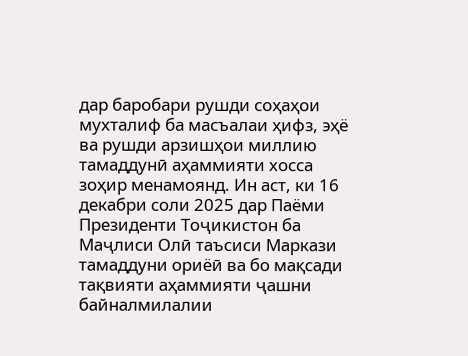дар баробари рушди соҳаҳои мухталиф ба масъалаи ҳифз, эҳё ва рушди арзишҳои миллию тамаддунӣ аҳаммияти хосса зоҳир менамоянд. Ин аст, ки 16 декабри соли 2025 дар Паёми Президенти Тоҷикистон ба Маҷлиси Олӣ таъсиси Маркази тамаддуни ориёӣ ва бо мақсади тақвияти аҳаммияти ҷашни байналмилалии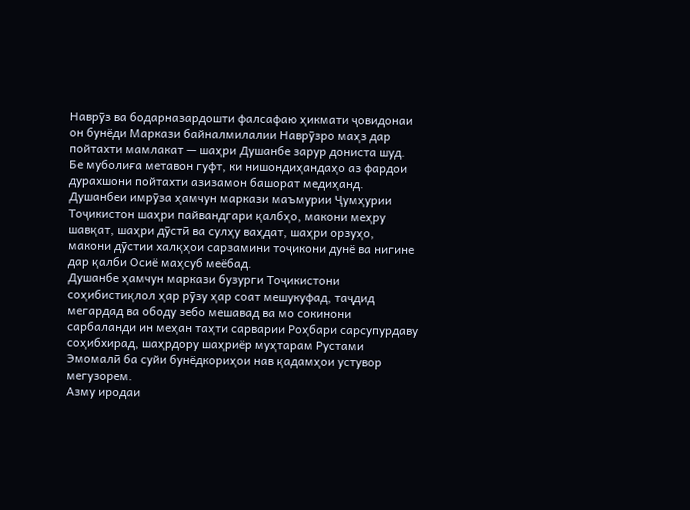Наврӯз ва бодарназардошти фалсафаю ҳикмати ҷовидонаи он бунёди Маркази байналмилалии Наврӯзро маҳз дар пойтахти мамлакат — шаҳри Душанбе зарур дониста шуд.
Бе муболиға метавон гуфт, ки нишондиҳандаҳо аз фардои дурахшони пойтахти азизамон башорат медиҳанд.
Душанбеи имрӯза ҳамчун маркази маъмурии Ҷумҳурии Тоҷикистон шаҳри пайвандгари қалбҳо, макони меҳру шавқат, шаҳри дӯстӣ ва сулҳу ваҳдат, шаҳри орзуҳо, макони дӯстии халқҳои сарзамини тоҷикони дунё ва нигине дар қалби Осиё маҳсуб меёбад.
Душанбе ҳамчун маркази бузурги Тоҷикистони соҳибистиқлол ҳар рӯзу ҳар соат мешукуфад, таҷдид мегардад ва ободу зебо мешавад ва мо сокинони сарбаланди ин меҳан таҳти сарварии Роҳбари сарсупурдаву соҳибхирад, шаҳрдору шаҳриёр муҳтарам Рустами Эмомалӣ ба суйи бунёдкориҳои нав қадамҳои устувор мегузорем.
Азму иродаи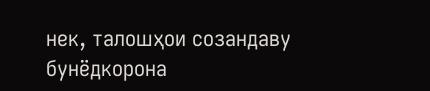нек, талошҳои созандаву бунёдкорона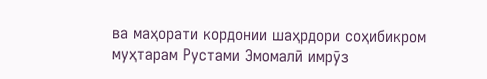ва маҳорати кордонии шаҳрдори соҳибикром муҳтарам Рустами Эмомалӣ имрӯз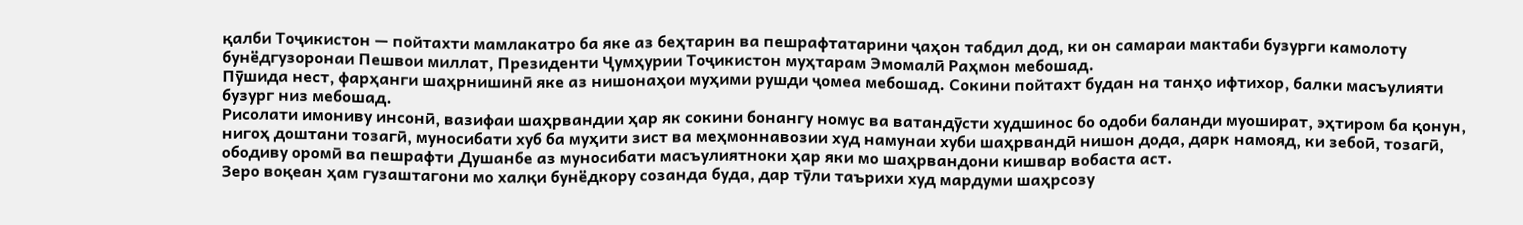қалби Тоҷикистон — пойтахти мамлакатро ба яке аз беҳтарин ва пешрафтатарини ҷаҳон табдил дод, ки он самараи мактаби бузурги камолоту бунёдгузоронаи Пешвои миллат, Президенти Ҷумҳурии Тоҷикистон муҳтарам Эмомалӣ Раҳмон мебошад.
Пӯшида нест, фарҳанги шаҳрнишинӣ яке аз нишонаҳои муҳими рушди ҷомеа мебошад. Сокини пойтахт будан на танҳо ифтихор, балки масъулияти бузург низ мебошад.
Рисолати имониву инсонӣ, вазифаи шаҳрвандии ҳар як сокини бонангу номус ва ватандӯсти худшинос бо одоби баланди муошират, эҳтиром ба қонун, нигоҳ доштани тозагӣ, муносибати хуб ба муҳити зист ва меҳмоннавозии худ намунаи хуби шаҳрвандӣ нишон дода, дарк намояд, ки зебоӣ, тозагӣ, ободиву оромӣ ва пешрафти Душанбе аз муносибати масъулиятноки ҳар яки мо шаҳрвандони кишвар вобаста аст.
Зеро воқеан ҳам гузаштагони мо халқи бунёдкору созанда буда, дар тӯли таърихи худ мардуми шаҳрсозу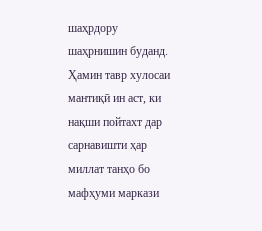шаҳрдору шаҳрнишин буданд.
Ҳамин тавр хулосаи мантиқӣ ин аст, ки нақши пойтахт дар сарнавишти ҳар миллат танҳо бо мафҳуми маркази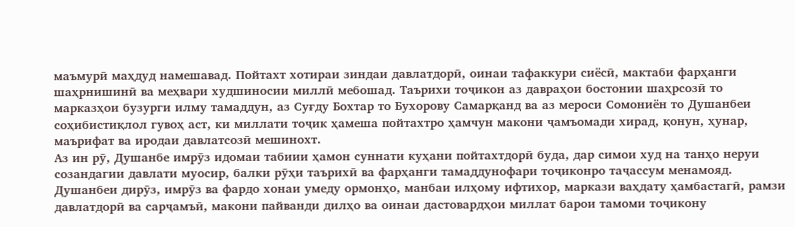маъмурӣ маҳдуд намешавад. Пойтахт хотираи зиндаи давлатдорӣ, оинаи тафаккури сиёсӣ, мактаби фарҳанги шаҳрнишинӣ ва меҳвари худшиносии миллӣ мебошад. Таърихи тоҷикон аз давраҳои бостонии шаҳрсозӣ то марказҳои бузурги илму тамаддун, аз Суғду Бохтар то Бухорову Самарқанд ва аз мероси Сомониён то Душанбеи соҳибистиқлол гувоҳ аст, ки миллати тоҷик ҳамеша пойтахтро ҳамчун макони ҷамъомади хирад, қонун, ҳунар, маърифат ва иродаи давлатсозӣ мешинохт.
Аз ин рӯ, Душанбе имрӯз идомаи табиии ҳамон суннати куҳани пойтахтдорӣ буда, дар симои худ на танҳо неруи созандагии давлати муосир, балки рӯҳи таърихӣ ва фарҳанги тамаддунофари тоҷиконро таҷассум менамояд.
Душанбеи дирӯз, имрӯз ва фардо хонаи умеду ормонҳо, манбаи илҳому ифтихор, маркази ваҳдату ҳамбастагӣ, рамзи давлатдорӣ ва сарҷамъӣ, макони пайванди дилҳо ва оинаи дастовардҳои миллат барои тамоми тоҷикону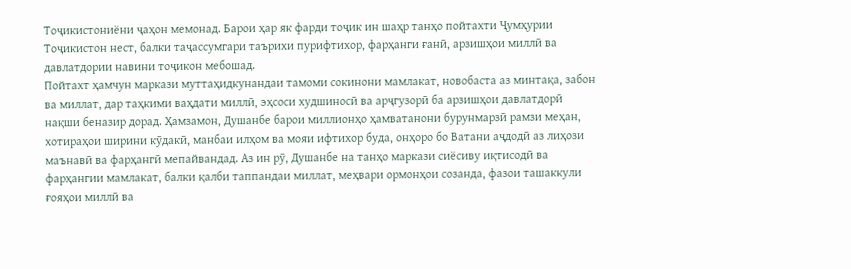Тоҷикистониёни ҷаҳон мемонад. Барои ҳар як фарди тоҷик ин шаҳр танҳо пойтахти Ҷумҳурии Тоҷикистон нест, балки таҷассумгари таърихи пурифтихор, фарҳанги ғанӣ, арзишҳои миллӣ ва давлатдории навини тоҷикон мебошад.
Пойтахт ҳамчун маркази муттаҳидкунандаи тамоми сокинони мамлакат, новобаста аз минтақа, забон ва миллат, дар таҳкими ваҳдати миллӣ, эҳсоси худшиносӣ ва арҷгузорӣ ба арзишҳои давлатдорӣ нақши беназир дорад. Ҳамзамон, Душанбе барои миллионҳо ҳамватанони бурунмарзӣ рамзи меҳан, хотираҳои ширини кӯдакӣ, манбаи илҳом ва мояи ифтихор буда, онҳоро бо Ватани аҷдодӣ аз лиҳози маънавӣ ва фарҳангӣ мепайвандад. Аз ин рӯ, Душанбе на танҳо маркази сиёсиву иқтисодӣ ва фарҳангии мамлакат, балки қалби таппандаи миллат, меҳвари ормонҳои созанда, фазои ташаккули ғояҳои миллӣ ва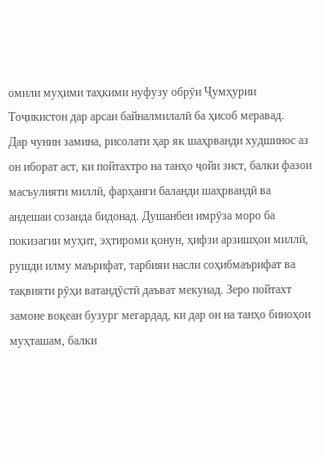омили муҳими таҳкими нуфузу обрӯи Ҷумҳурии Тоҷикистон дар арсаи байналмилалӣ ба ҳисоб меравад.
Дар чунин замина, рисолати ҳар як шаҳрванди худшинос аз он иборат аст, ки пойтахтро на танҳо ҷойи зист, балки фазои масъулияти миллӣ, фарҳанги баланди шаҳрвандӣ ва андешаи созанда бидонад. Душанбеи имрӯза моро ба покизагии муҳит, эҳтироми қонун, ҳифзи арзишҳои миллӣ, рушди илму маърифат, тарбияи насли соҳибмаърифат ва тақвияти рӯҳи ватандӯстӣ даъват мекунад. Зеро пойтахт замоне воқеан бузург мегардад, ки дар он на танҳо биноҳои муҳташам, балки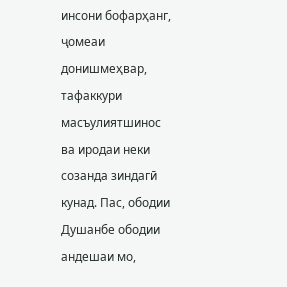инсони бофарҳанг, ҷомеаи донишмеҳвар, тафаккури масъулиятшинос ва иродаи неки созанда зиндагӣ кунад. Пас, ободии Душанбе ободии андешаи мо,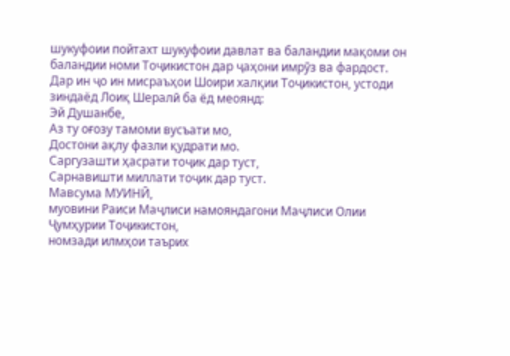шукуфоии пойтахт шукуфоии давлат ва баландии мақоми он баландии номи Тоҷикистон дар ҷаҳони имрӯз ва фардост.
Дар ин ҷо ин мисраъҳои Шоири халқии Тоҷикистон, устоди зиндаёд Лоиқ Шералӣ ба ёд меоянд:
Эй Душанбе,
Аз ту оғозу тамоми вусъати мо,
Достони ақлу фазли қудрати мо.
Саргузашти ҳасрати тоҷик дар туст,
Сарнавишти миллати тоҷик дар туст.
Мавсума МУИНӢ,
муовини Раиси Маҷлиси намояндагони Маҷлиси Олии Ҷумҳурии Тоҷикистон,
номзади илмҳои таърих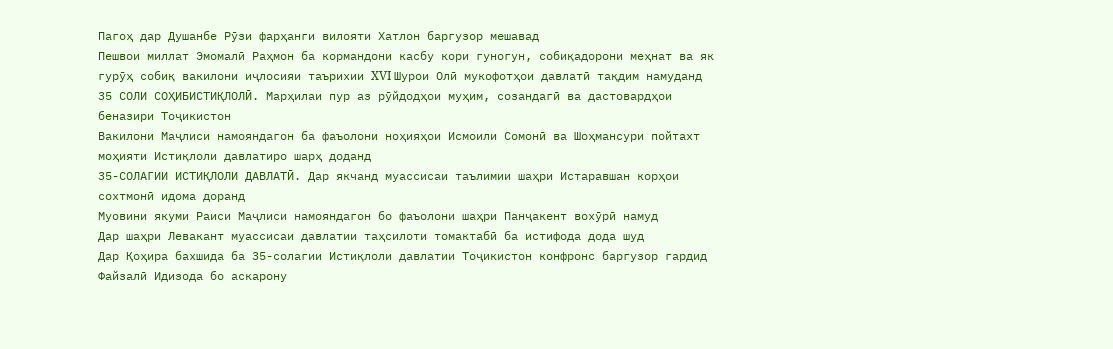Пагоҳ дар Душанбе Рӯзи фарҳанги вилояти Хатлон баргузор мешавад
Пешвои миллат Эмомалӣ Раҳмон ба кормандони касбу кори гуногун, собиқадорони меҳнат ва як гурӯҳ собиқ вакилони иҷлосияи таърихии XVI Шурои Олӣ мукофотҳои давлатӣ тақдим намуданд
35 СОЛИ СОҲИБИСТИҚЛОЛӢ. Марҳилаи пур аз рӯйдодҳои муҳим, созандагӣ ва дастовардҳои беназири Тоҷикистон
Вакилони Маҷлиси намояндагон ба фаъолони ноҳияҳои Исмоили Сомонӣ ва Шоҳмансури пойтахт моҳияти Истиқлоли давлатиро шарҳ доданд
35-СОЛАГИИ ИСТИҚЛОЛИ ДАВЛАТӢ. Дар якчанд муассисаи таълимии шаҳри Истаравшан корҳои сохтмонӣ идома доранд
Муовини якуми Раиси Маҷлиси намояндагон бо фаъолони шаҳри Панҷакент вохӯрӣ намуд
Дар шаҳри Левакант муассисаи давлатии таҳсилоти томактабӣ ба истифода дода шуд
Дар Қоҳира бахшида ба 35-солагии Истиқлоли давлатии Тоҷикистон конфронс баргузор гардид
Файзалӣ Идизода бо аскарону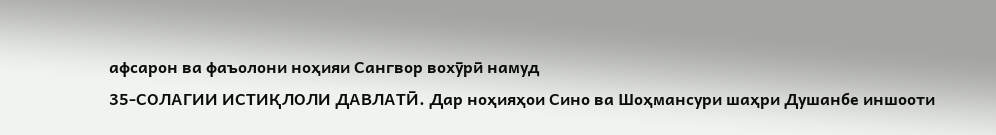афсарон ва фаъолони ноҳияи Сангвор вохӯрӣ намуд
35-СОЛАГИИ ИСТИҚЛОЛИ ДАВЛАТӢ. Дар ноҳияҳои Сино ва Шоҳмансури шаҳри Душанбе иншооти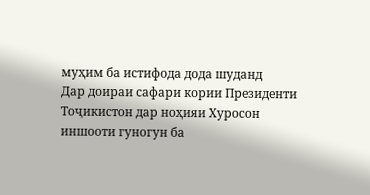муҳим ба истифода дода шуданд
Дар доираи сафари кории Президенти Тоҷикистон дар ноҳияи Хуросон иншооти гуногун ба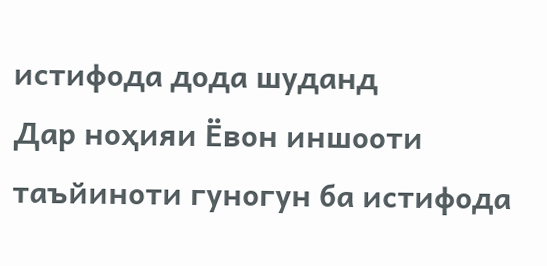истифода дода шуданд
Дар ноҳияи Ёвон иншооти таъйиноти гуногун ба истифода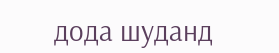дода шуданд